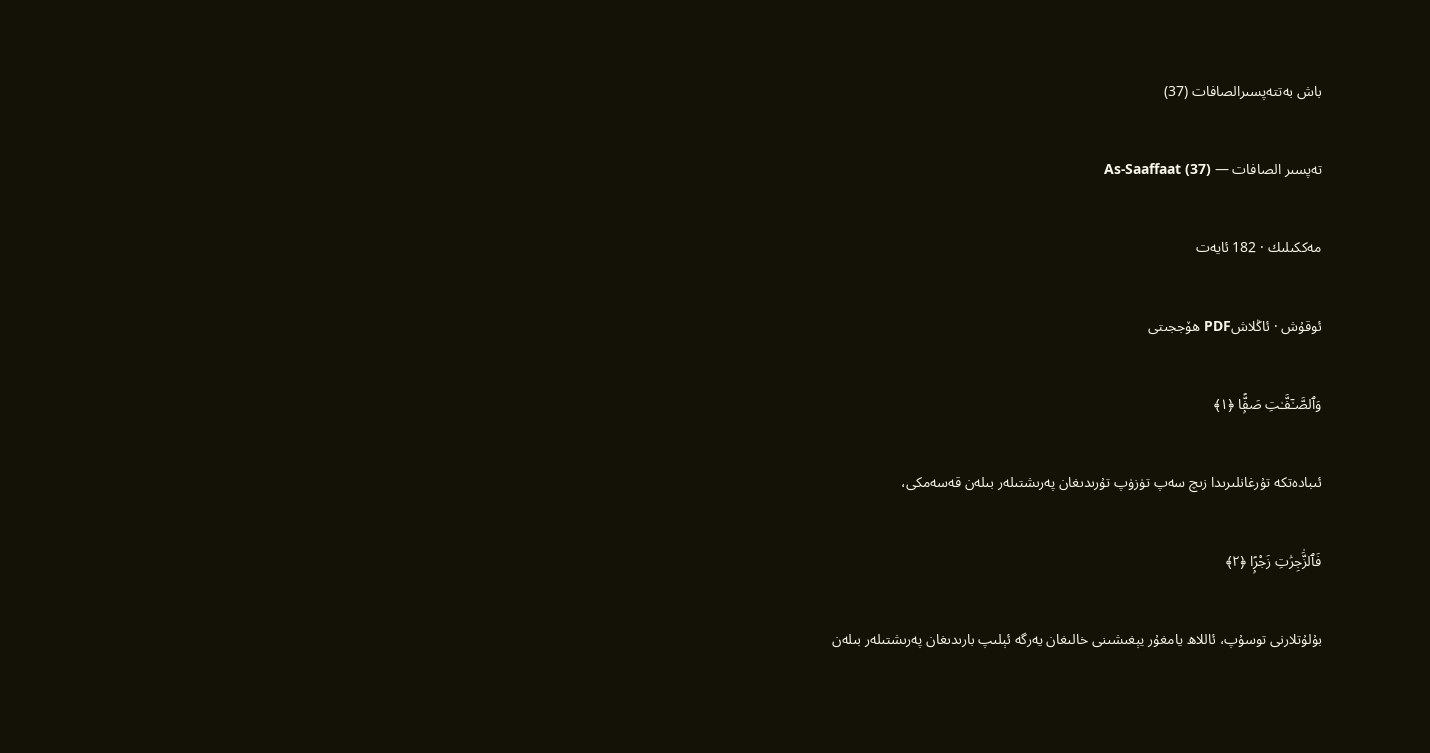باش بەتتەپسىرالصافات (37)

تەپسىر الصافات — As-Saaffaat (37)

مەككىلىك · 182 ئايەت

ئوقۇش · ئاڭلاشPDF ھۆججىتى

وَٱلصَّـٰٓفَّـٰتِ صَفًّۭا ﴿١﴾

ئىبادەتكە تۇرغانلىرىدا زىچ سەپ تۈزۈپ تۇرىدىغان پەرىشتىلەر بىلەن قەسەمكى،

فَٱلزَّٰجِرَٰتِ زَجْرًۭا ﴿٢﴾

بۇلۇتلارنى توسۇپ، ئاللاھ يامغۇر يېغىشىنى خالىغان يەرگە ئېلىپ بارىدىغان پەرىشتىلەر بىلەن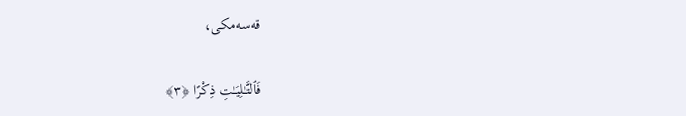قەسەمكى،

فَٱلتَّـٰلِيَـٰتِ ذِكْرًا ﴿٣﴾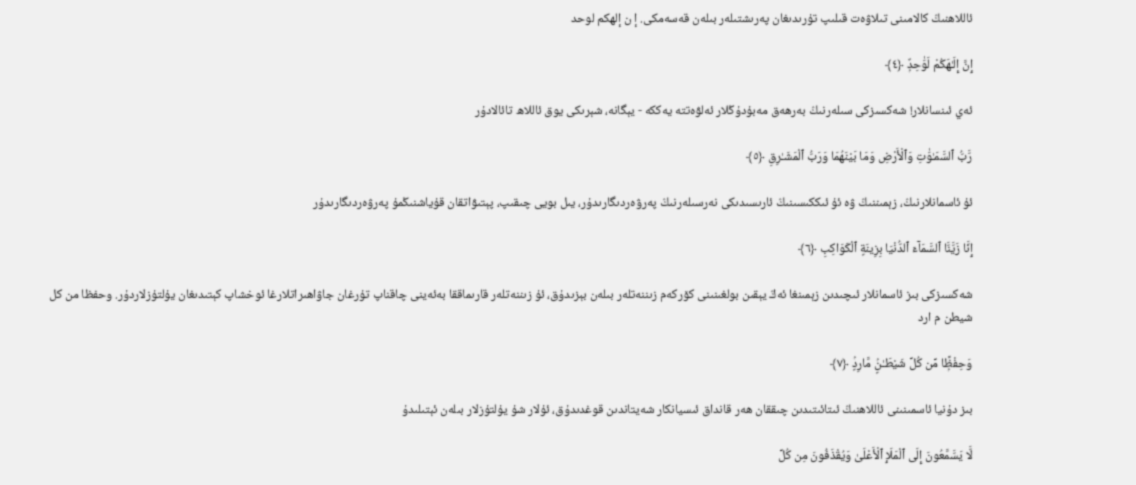ئاللاھنىڭ كالامىنى تىلاۋەت قىلىپ تۇرىدىغان پەرىشتىلەر بىلەن قەسەمكى. إ ن إلهكم لوحد

إِنَّ إِلَـٰهَكُمْ لَوَٰحِدٌۭ ﴿٤﴾

ئەي ئىنسانلار! شەكسىزكى سىلەرنىڭ بەرھەق مەبۇدۇڭلار ئەلۋەتتە يەككە - يېگانە، شېرىكى يوق ئاللاھ تائالادۇر

رَّبُّ ٱلسَّمَـٰوَٰتِ وَٱلْأَرْضِ وَمَا بَيْنَهُمَا وَرَبُّ ٱلْمَشَـٰرِقِ ﴿٥﴾

ئۇ ئاسمانلارنىڭ، زېمىننىڭ ۋە ئۇ ئىككىسىنىڭ ئارىسىدىكى نەرسىلەرنىڭ پەرۋەردىگارىدۇر، يىل بويى چىقىپ، پېتىۋاتقان قۇياشنىڭمۇ پەرۋەردىگارىدۇر

إِنَّا زَيَّنَّا ٱلسَّمَآءَ ٱلدُّنْيَا بِزِينَةٍ ٱلْكَوَاكِبِ ﴿٦﴾

شەكسىزكى بىز ئاسمانلار ئىچىدىن زېمىنغا ئەڭ يېقىن بولغىنىنى كۆركەم زىننەتلەر بىلەن بېزىدۇق، ئۇ زىننەتلەر قارىماققا بەئەينى چاقناپ تۇرغان جاۋاھىراتلارغا ئوخشاپ كېتىدىغان يۇلتۇزلاردۇر. وحفظا من كل شيطن م ارد

وَحِفْظًۭا مِّن كُلِّ شَيْطَـٰنٍۢ مَّارِدٍۢ ﴿٧﴾

بىز دۇنيا ئاسمىنىنى ئاللاھنىڭ ئىتائىتىدىن چىققان ھەر قانداق ئىسيانكار شەيتاندىن قوغدىدۇق، ئۇلار شۇ يۇلتۇزلار بىلەن ئېتىلىدۇ

لَّا يَسَّمَّعُونَ إِلَى ٱلْمَلَإِ ٱلْأَعْلَىٰ وَيُقْذَفُونَ مِن كُلِّ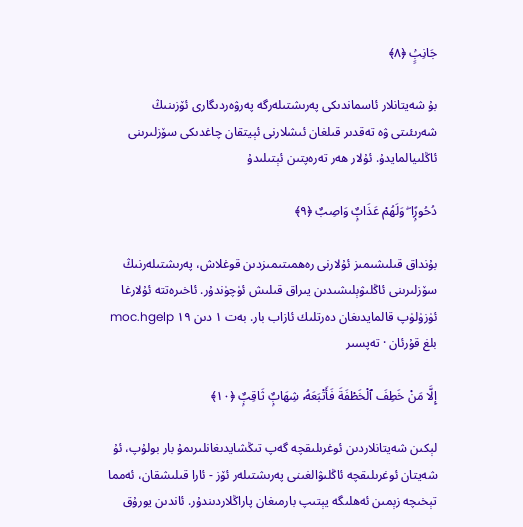جَانِبٍۢ ﴿٨﴾

بۇ شەيتانلار ئاسماندىكى پەرىشتىلەرگە پەرۋەردىگارى ئۆزىنىڭ شەرىئىتى ۋە تەقدىر قىلغان ئىشلارنى ئېيتقان چاغدىكى سۆزلىرىنى ئاڭلىيالمايدۇ. ئۇلار ھەر تەرەپتىن ئېتىلىدۇ

دُحُورًۭا ۖ وَلَهُمْ عَذَابٌۭ وَاصِبٌ ﴿٩﴾

بۇنداق قىلىشىمىز ئۇلارنى رەھمىتىمىزدىن قوغلاش، پەرىشتىلەرنىڭ سۆزلىرىنى ئاڭلىۋېلىشىدىن يىراق قىلىش ئۈچۈندۇر. ئاخىرەتتە ئۇلارغا ئۈزۈلۈپ قالمايدىغان دەرتلىك ئازاب بار. بەت ۱ دىن ۱۹ moc.hgelp بلغ قۇرئان · تەپسىر

إِلَّا مَنْ خَطِفَ ٱلْخَطْفَةَ فَأَتْبَعَهُۥ شِهَابٌۭ ثَاقِبٌۭ ﴿١٠﴾

لېكىن شەيتانلاردىن ئوغرىلىقچە گەپ تىڭشايدىغانلىرىمۇ بار بولۇپ، ئۇ شەيتان ئوغرىلىقچە ئاڭلىۋالغىنى پەرىشتىلەر ئۆز - ئارا قىلىشقان، ئەمما تېخىچە زېمىن ئەھلىگە يېتىپ بارمىغان پاراڭلاردىندۇر. ئاندىن يورۇق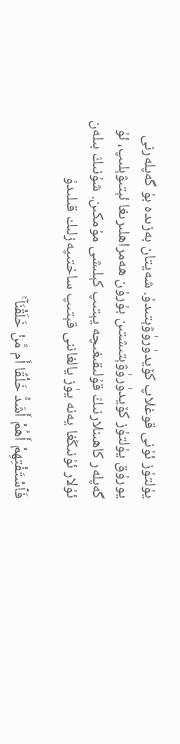يۇلتۇز ئۇنى قوغلاپ كۆيدۈرۈۋېتىدۇ. شەيتان بەزىدە بۇ گەپلەرنى يورۇق يۇلتۇز كۆيدۈرۈۋېتىشتىن بۇرۇن ھەمراھلىرىغا ئېتىۋېلىپ، ئۇ گەپلەر كاھىنلارنىڭ قۇلىقىغىچە يېتىپ كېلىشى مۇمكىن. شۇنىڭ بىلەن ئۇلار ئۇنىڭغا يەنە يۈز يالغاننى قېتىپ ساختىپەزلىك قىلىدۇ

فَٱسْتَفْتِهِمْ أَهُمْ أَشَدُّ خَلْقًا أَم مَّنْ خَلَقْنَآ ۚ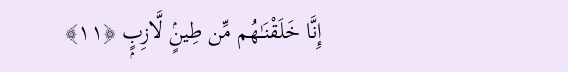إِنَّا خَلَقْنَـٰهُم مِّن طِينٍۢ لَّازِبٍۭ ﴿١١﴾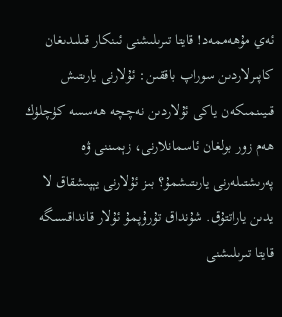ئەي مۇھەممەد! قايتا تىرىلىشنى ئىنكار قىلىدىغان كاپىرلاردىن سوراپ باققىن: ئۇلارنى يارىتىش قىيىنمىكەن ياكى ئۇلاردىن نەچچە ھەسسە كۈچلۈك ھەم زور بولغان ئاسمانلارنى، زېمىننى ۋە پەرىشتىلەرنى يارىتىشمۇ؟ بىز ئۇلارنى يېپىشقاق لا يدىن ياراتتۇق. شۇنداق تۇرۇپمۇ ئۇلار قانداقسىگە قايتا تىرىلىشنى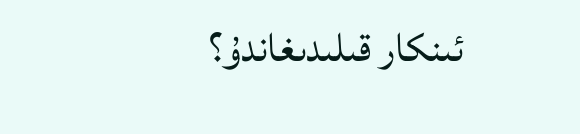ئىنكار قىلىدىغاندۇ؟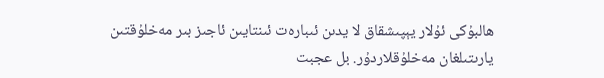ھالبۇكى ئۇلار يېپىشقاق لا يدىن ئىبارەت ئىنتايىن ئاجىز بىر مەخلۇقتىن يارىتىلغان مەخلۇقلاردۇر. بل عجبت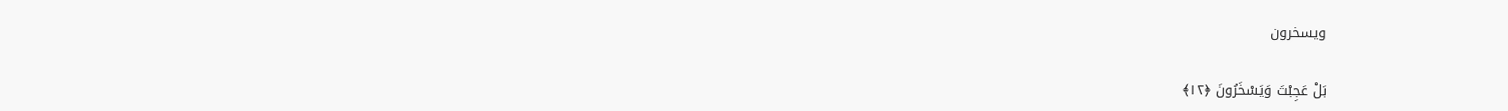ويسخرون

بَلْ عَجِبْتَ وَيَسْخَرُونَ ﴿١٢﴾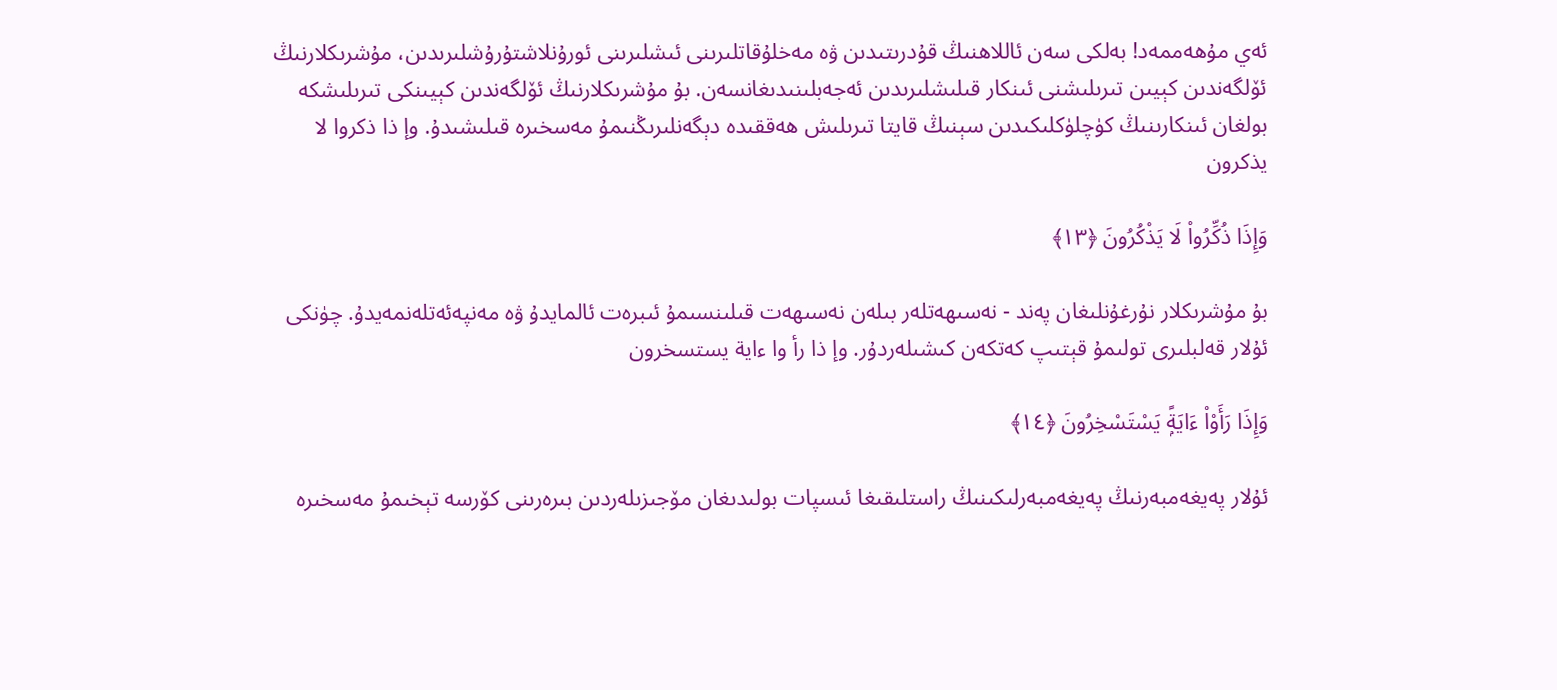ئەي مۇھەممەد! بەلكى سەن ئاللاھنىڭ قۇدرىتىدىن ۋە مەخلۇقاتلىرىنى ئىشلىرىنى ئورۇنلاشتۇرۇشلىرىدىن، مۇشرىكلارنىڭ ئۆلگەندىن كېيىن تىرىلىشنى ئىنكار قىلىشلىرىدىن ئەجەبلىنىدىغانسەن. بۇ مۇشرىكلارنىڭ ئۆلگەندىن كېيىنكى تىرىلىشكە بولغان ئىنكارىنىڭ كۈچلۈكلىكىدىن سېنىڭ قايتا تىرىلىش ھەققىدە دېگەنلىرىڭنىمۇ مەسخىرە قىلىشىدۇ. وإ ذا ذكروا لا يذكرون

وَإِذَا ذُكِّرُوا۟ لَا يَذْكُرُونَ ﴿١٣﴾

بۇ مۇشرىكلار نۇرغۇنلىغان پەند - نەسىھەتلەر بىلەن نەسىھەت قىلىنسىمۇ ئىبرەت ئالمايدۇ ۋە مەنپەئەتلەنمەيدۇ. چۈنكى ئۇلار قەلبلىرى تولىمۇ قېتىپ كەتكەن كىشىلەردۇر. وإ ذا رأ وا ءاية يستسخرون

وَإِذَا رَأَوْا۟ ءَايَةًۭ يَسْتَسْخِرُونَ ﴿١٤﴾

ئۇلار پەيغەمبەرنىڭ پەيغەمبەرلىكىنىڭ راستلىقىغا ئىسپات بولىدىغان مۆجىزىلەردىن بىرەرىنى كۆرسە تېخىمۇ مەسخىرە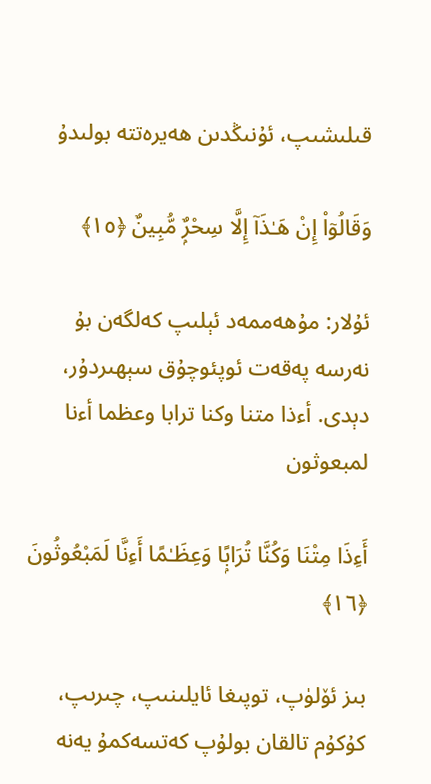قىلىشىپ، ئۇنىڭدىن ھەيرەتتە بولىدۇ

وَقَالُوٓا۟ إِنْ هَـٰذَآ إِلَّا سِحْرٌۭ مُّبِينٌ ﴿١٥﴾

ئۇلار: مۇھەممەد ئېلىپ كەلگەن بۇ نەرسە پەقەت ئوپئوچۇق سېھىردۇر، دېدى. أءذا متنا وكنا ترابا وعظما أءنا لمبعوثون

أَءِذَا مِتْنَا وَكُنَّا تُرَابًۭا وَعِظَـٰمًا أَءِنَّا لَمَبْعُوثُونَ ﴿١٦﴾

بىز ئۆلۈپ، توپىغا ئايلىنىپ، چىرىپ، كۇكۇم تالقان بولۇپ كەتسەكمۇ يەنە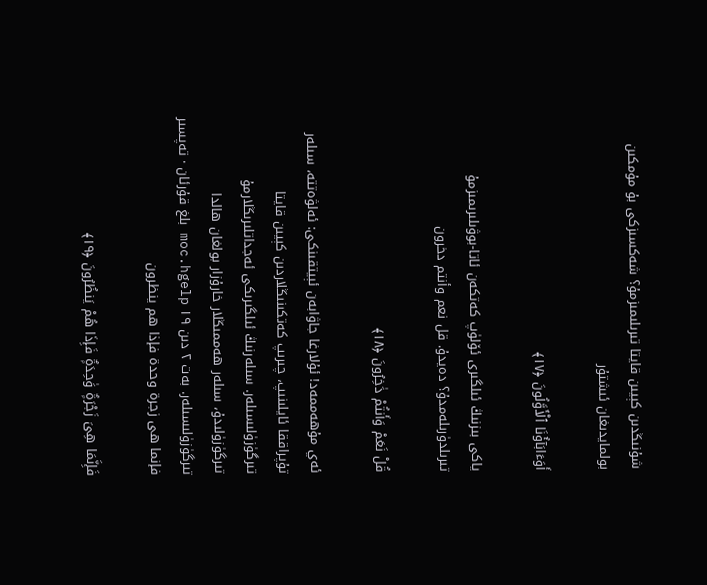شۇنىڭدىن كېيىن قايتا تىرىلىمىزمۇ؟ شەكسىزكى بۇ مۇمكىن بولمايدىغان ئىشتۇر

أَوَءَابَآؤُنَا ٱلْأَوَّلُونَ ﴿١٧﴾

ياكى بىزنىڭ ئىلگىرى ئۆلۈپ كەتكەن ئاتا-بوۋىلىرىمىزمۇ تىرىلدۈرىلەمدۇ؟ دەيدۇ. قل نعم وأنتم دخرون

قُلْ نَعَمْ وَأَنتُمْ دَٰخِرُونَ ﴿١٨﴾

ئەي مۇھەممەد! ئۇلارغا جاۋابەن ئېيتقىنكى: ئەلۋەتتە، سىلەر تۇپراققا ئايلىنىپ، چىرىپ كەتكىنىڭلاردىن كېيىن قايتا تىرگۈزۈلىسىلەر. سىلەرنىڭ ئىلگىرىكى ئەجداتلىرىڭلارمۇ تىرگۈزۈلىدۇ، سىلەر ھەممىڭلار خارۇزار بولغان ھالدا تىرگۈزۈلىسىلەر. بەت ۲ دىن ۱۹ moc.hgelp بلغ قۇرئان · تەپسىر فإنما هى زجرة وحدة فإذا هم ينظرون

فَإِنَّمَا هِىَ زَجْرَةٌۭ وَٰحِدَةٌۭ فَإِذَا هُمْ يَنظُرُونَ ﴿١٩﴾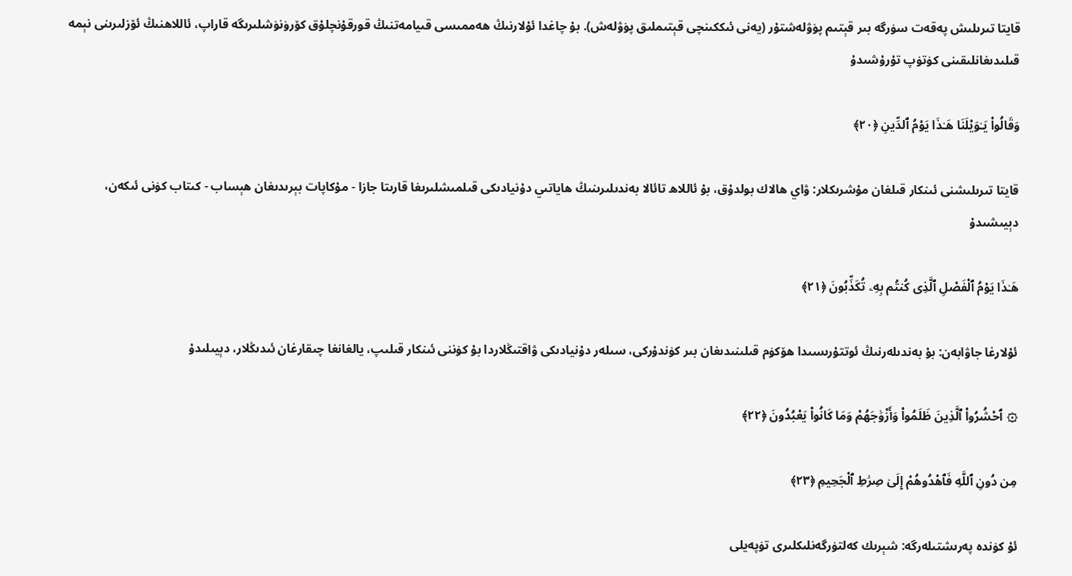قايتا تىرىلىش پەقەت سۈرگە بىر قېتىم پۈۋلەشتۇر (يەنى ئىككىنچى قېتىملىق پۈۋلەش). بۇ چاغدا ئۇلارنىڭ ھەممىسى قىيامەتنىڭ قورقۇنچلۇق كۆرۈنۈشلىرىگە قاراپ، ئاللاھنىڭ ئۆزلىرىنى نېمە قىلىدىغانلىقىنى كۈتۈپ تۇرۇشىدۇ

وَقَالُوا۟ يَـٰوَيْلَنَا هَـٰذَا يَوْمُ ٱلدِّينِ ﴿٢٠﴾

قايتا تىرىلىشنى ئىنكار قىلغان مۇشرىكلار: ۋاي ھالاك بولدۇق، بۇ ئاللاھ تائالا بەندىلىرىنىڭ ھاياتىي دۇنيادىكى قىلمىشلىرىغا قارىتا جازا - مۇكاپات بېرىدىغان ھېساب - كىتاب كۈنى ئىكەن، دېيىشىدۇ

هَـٰذَا يَوْمُ ٱلْفَصْلِ ٱلَّذِى كُنتُم بِهِۦ تُكَذِّبُونَ ﴿٢١﴾

ئۇلارغا جاۋابەن: بۇ بەندىلەرنىڭ ئوتتۇرىسىدا ھۆكۈم قىلىنىدىغان بىر كۈندۇركى، سىلەر دۇنيادىكى ۋاقتىڭلاردا بۇ كۈننى ئىنكار قىلىپ، يالغانغا چىقارغان ئىدىڭلار، دېيىلىدۇ

۞ ٱحْشُرُوا۟ ٱلَّذِينَ ظَلَمُوا۟ وَأَزْوَٰجَهُمْ وَمَا كَانُوا۟ يَعْبُدُونَ ﴿٢٢﴾

مِن دُونِ ٱللَّهِ فَٱهْدُوهُمْ إِلَىٰ صِرَٰطِ ٱلْجَحِيمِ ﴿٢٣﴾

ئۇ كۈندە پەرىشتىلەرگە: شېرىك كەلتۈرگەنلىكلىرى تۈپەيلى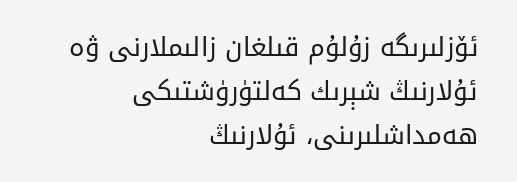ئۆزلىرىگە زۇلۇم قىلغان زالىملارنى ۋە ئۇلارنىڭ شېرىك كەلتۈرۈشتىكى ھەمداشلىرىنى، ئۇلارنىڭ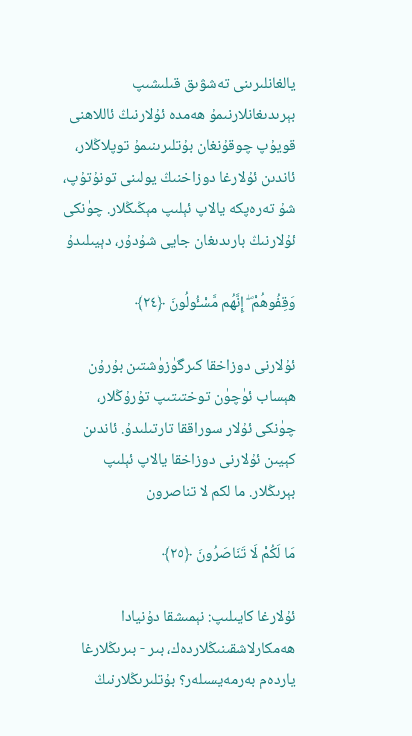يالغانلىرىنى تەشۋىق قىلىشىپ بېرىدىغانلارنىمۇ ھەمدە ئۇلارنىڭ ئاللاھنى قويۇپ چوقۇنغان بۇتلىرىنىمۇ توپلاڭلار، ئاندىن ئۇلارغا دوزاخنىڭ يولىنى تونۇتۇپ، شۇ تەرەپكە يالاپ ئېلىپ مېڭىڭلار. چۈنكى ئۇلارنىڭ بارىدىغان جايى شۇدۇر، دېيىلىدۇ

وَقِفُوهُمْ ۖ إِنَّهُم مَّسْـُٔولُونَ ﴿٢٤﴾

ئۇلارنى دوزاخقا كىرگۈزۈشتىن بۇرۇن ھېساب ئۈچۈن توختىتىپ تۇرۇڭلار، چۈنكى ئۇلار سوراققا تارتىلىدۇ. ئاندىن كېيىن ئۇلارنى دوزاخقا يالاپ ئېلىپ بېرىڭلار. ما لكم لا تناصرون

مَا لَكُمْ لَا تَنَاصَرُونَ ﴿٢٥﴾

ئۇلارغا كايىلىپ: نېمىشقا دۇنيادا ھەمكارلاشقىنىڭلاردەك، بىر - بىرىڭلارغا ياردەم بەرمەيسىلەر؟ بۇتلىرىڭلارنىڭ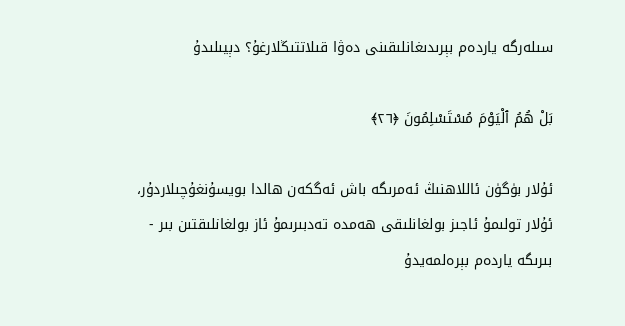سىلەرگە ياردەم بېرىدىغانلىقىنى دەۋا قىلاتتىڭلارغۇ؟ دېيىلىدۇ

بَلْ هُمُ ٱلْيَوْمَ مُسْتَسْلِمُونَ ﴿٢٦﴾

ئۇلار بۈگۈن ئاللاھنىڭ ئەمرىگە باش ئەگكەن ھالدا بويسۇنغۇچىلاردۇر، ئۇلار تولىمۇ ئاجىز بولغانلىقى ھەمدە تەدبىرىمۇ ئاز بولغانلىقتىن بىر - بىرىگە ياردەم بېرەلمەيدۇ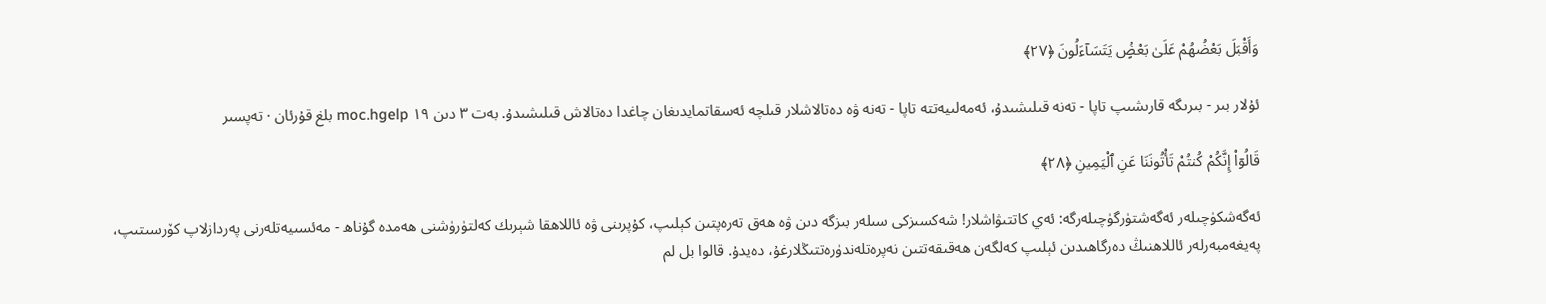وَأَقْبَلَ بَعْضُهُمْ عَلَىٰ بَعْضٍۢ يَتَسَآءَلُونَ ﴿٢٧﴾

ئۇلار بىر - بىرىگە قارىشىپ تاپا - تەنە قىلىشىدۇ، ئەمەلىيەتتە تاپا - تەنە ۋە دەتالاشلار قىلچە ئەسقاتمايدىغان چاغدا دەتالاش قىلىشىدۇ. بەت ۳ دىن ۱۹ moc.hgelp بلغ قۇرئان · تەپسىر

قَالُوٓا۟ إِنَّكُمْ كُنتُمْ تَأْتُونَنَا عَنِ ٱلْيَمِينِ ﴿٢٨﴾

ئەگەشكۈچىلەر ئەگەشتۈرگۈچىلەرگە: ئەي كاتتىۋاشلار! شەكسىزكى سىلەر بىزگە دىن ۋە ھەق تەرەپتىن كېلىپ، كۇپرىنى ۋە ئاللاھقا شېرىك كەلتۈرۈشنى ھەمدە گۇناھ - مەئسىيەتلەرنى پەردازلاپ كۆرسىتىپ، پەيغەمبەرلەر ئاللاھنىڭ دەرگاھىدىن ئېلىپ كەلگەن ھەقىقەتتىن نەپرەتلەندۈرەتتىڭلارغۇ، دەيدۇ. قالوا بل لم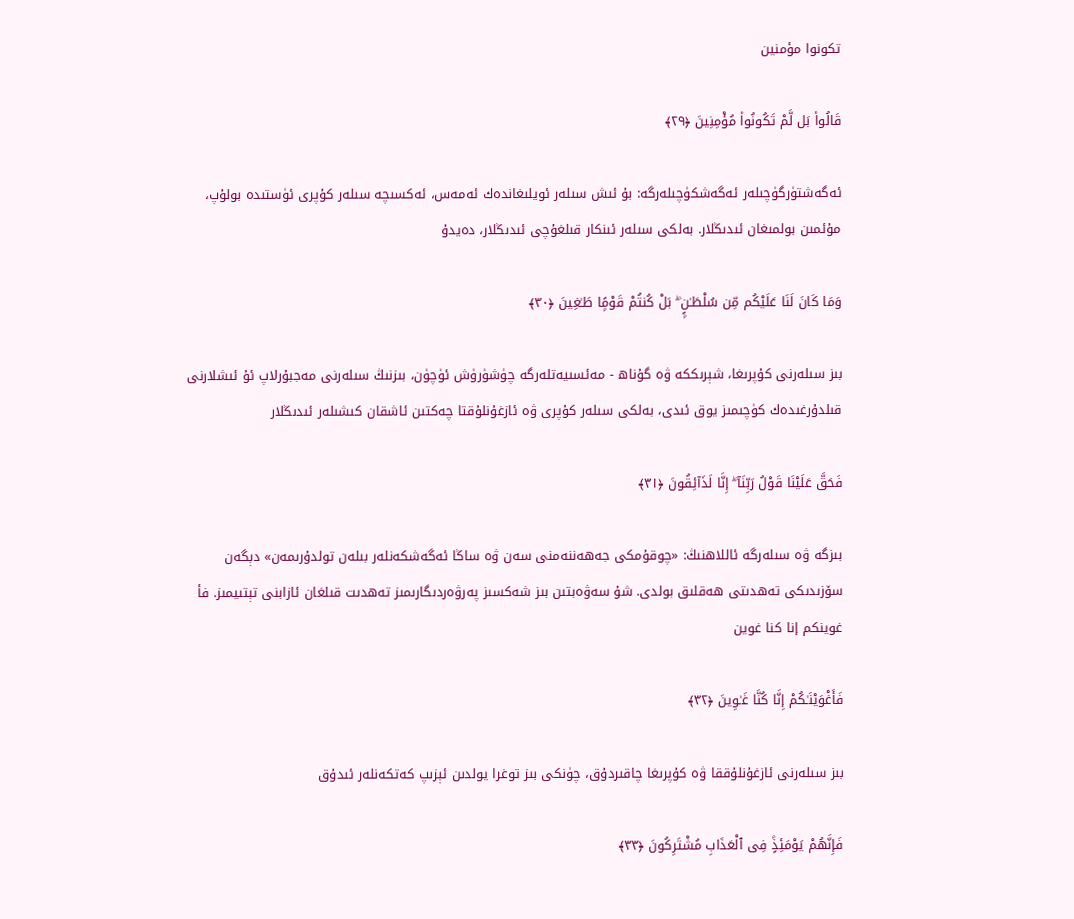تكونوا مؤمنين

قَالُوا۟ بَل لَّمْ تَكُونُوا۟ مُؤْمِنِينَ ﴿٢٩﴾

ئەگەشتۈرگۈچىلەر ئەگەشكۈچىلەرگە: بۇ ئىش سىلەر ئويلىغاندەك ئەمەس، ئەكسىچە سىلەر كۇپرى ئۈستىدە بولۇپ، مۇئمىن بولمىغان ئىدىڭلار. بەلكى سىلەر ئىنكار قىلغۇچى ئىدىڭلار، دەيدۇ

وَمَا كَانَ لَنَا عَلَيْكُم مِّن سُلْطَـٰنٍۭ ۖ بَلْ كُنتُمْ قَوْمًۭا طَـٰغِينَ ﴿٣٠﴾

بىز سىلەرنى كۇپرىغا، شېرىككە ۋە گۇناھ - مەئسىيەتلەرگە چۈشۈرۈش ئۈچۈن، بىزنىڭ سىلەرنى مەجبۇرلاپ ئۇ ئىشلارنى قىلدۇرغىدەك كۈچىمىز يوق ئىدى، بەلكى سىلەر كۇپرى ۋە ئازغۇنلۇقتا چەكتىن ئاشقان كىشىلەر ئىدىڭلار

فَحَقَّ عَلَيْنَا قَوْلُ رَبِّنَآ ۖ إِنَّا لَذَآئِقُونَ ﴿٣١﴾

بىزگە ۋە سىلەرگە ئاللاھنىڭ: «چوقۇمكى جەھەننەمنى سەن ۋە ساڭا ئەگەشكەنلەر بىلەن تولدۇرىمەن» دېگەن سۆزىدىكى تەھدىتى ھەقلىق بولدى. شۇ سەۋەبتىن بىز شەكسىز پەرۋەردىگارىمىز تەھدىت قىلغان ئازابنى تېتىيمىز. فأ غوينكم إنا كنا غوين

فَأَغْوَيْنَـٰكُمْ إِنَّا كُنَّا غَـٰوِينَ ﴿٣٢﴾

بىز سىلەرنى ئازغۇنلۇققا ۋە كۇپرىغا چاقىردۇق، چۈنكى بىز توغرا يولدىن ئېزىپ كەتكەنلەر ئىدۇق

فَإِنَّهُمْ يَوْمَئِذٍۢ فِى ٱلْعَذَابِ مُشْتَرِكُونَ ﴿٣٣﴾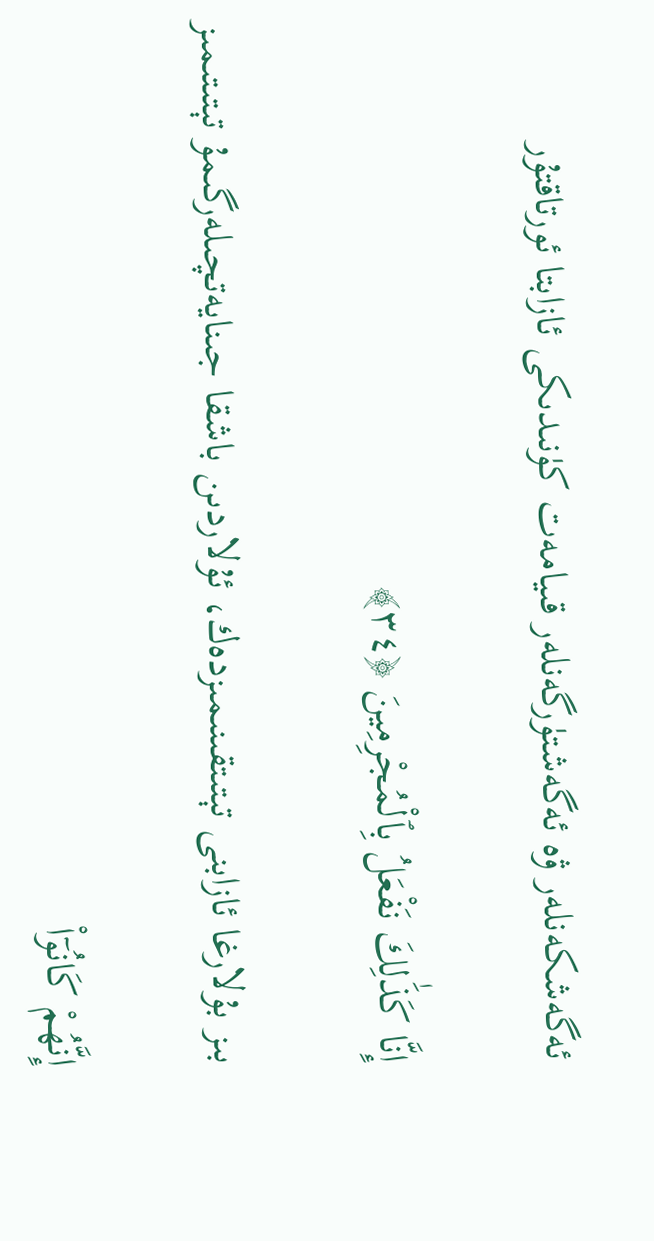ئەگەشكەنلەر ۋە ئەگەشتۈرگەنلەر قىيامەت كۈنىدىكى ئازابتا ئورتاقتۇر

إِنَّا كَذَٰلِكَ نَفْعَلُ بِٱلْمُجْرِمِينَ ﴿٣٤﴾

بىز بۇلارغا ئازابنى تېتىتقىنىمىزدەك، ئۇلاردىن باشقا جىنايەتچىلەرگىمۇ تېتىتىمىز

إِنَّهُمْ كَانُوٓا۟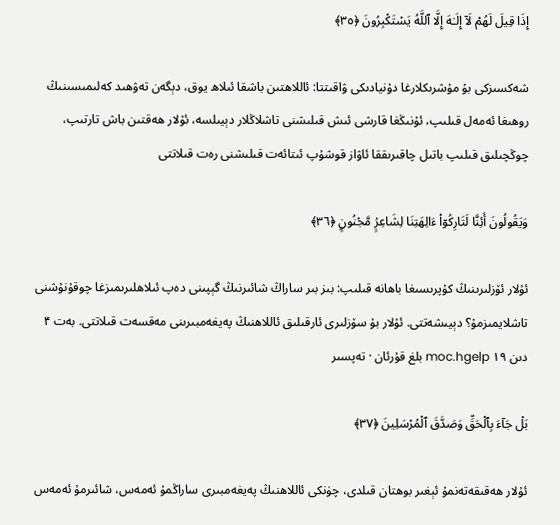إِذَا قِيلَ لَهُمْ لَآ إِلَـٰهَ إِلَّا ٱللَّهُ يَسْتَكْبِرُونَ ﴿٣٥﴾

شەكسىزكى بۇ مۇشرىكلارغا دۇنيادىكى ۋاقىتتا: ئاللاھتىن باشقا ئىلاھ يوق، دېگەن تەۋھىد كەلىمىسىنىڭ روھىغا ئەمەل قىلىپ، ئۇنىڭغا قارشى ئىش قىلىشنى تاشلاڭلار دېيىلسە، ئۇلار ھەقتىن باش تارتىپ، چوڭچىلىق قىلىپ باتىل چاقىرىققا ئاۋاز قوشۇپ ئىتائەت قىلىشنى رەت قىلاتتى

وَيَقُولُونَ أَئِنَّا لَتَارِكُوٓا۟ ءَالِهَتِنَا لِشَاعِرٍۢ مَّجْنُونٍۭ ﴿٣٦﴾

ئۇلار ئۆزلىرىنىڭ كۇپرىسىغا باھانە قىلىپ: بىز بىر ساراڭ شائىرنىڭ گېپىنى دەپ ئىلاھلىرىمىزغا چوقۇنۇشنى تاشلايمىزمۇ؟ دېيىشەتتى. ئۇلار بۇ سۆزلىرى ئارقىلىق ئاللاھنىڭ پەيغەمبىرىنى مەقسەت قىلاتتى. بەت ۴ دىن ۱۹ moc.hgelp بلغ قۇرئان · تەپسىر

بَلْ جَآءَ بِٱلْحَقِّ وَصَدَّقَ ٱلْمُرْسَلِينَ ﴿٣٧﴾

ئۇلار ھەقىقەتەنمۇ ئېغىر بوھتان قىلدى، چۈنكى ئاللاھنىڭ پەيغەمبىرى ساراڭمۇ ئەمەس، شائىرمۇ ئەمەس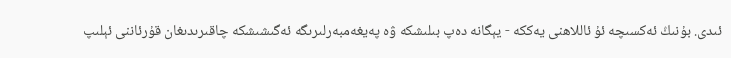ئىدى. بۇنىڭ ئەكسىچە ئۇ ئاللاھنى يەككە - يېگانە دەپ بىلىشكە ۋە پەيغەمبەرلىرىگە ئەگىشىشكە چاقىرىدىغان قۇرئاننى ئېلىپ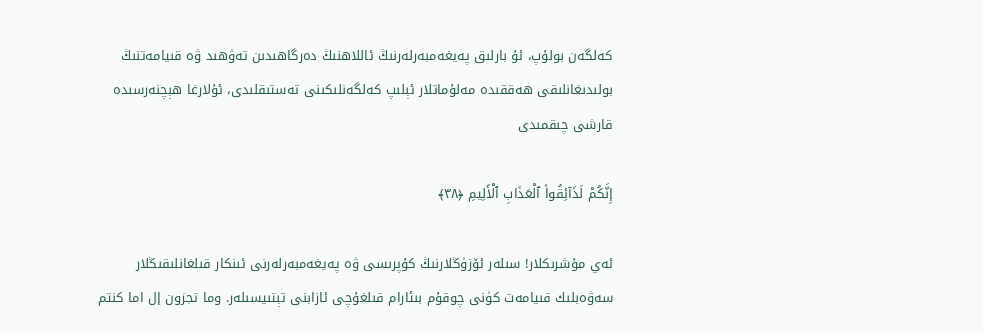كەلگەن بولۇپ، ئۇ بارلىق پەيغەمبەرلەرنىڭ ئاللاھنىڭ دەرگاھىدىن تەۋھىد ۋە قىيامەتنىڭ بولىدىغانلىقى ھەققىدە مەلۇماتلار ئېلىپ كەلگەنلىكىنى تەستىقلىدى، ئۇلارغا ھېچنەرسىدە قارشى چىقمىدى

إِنَّكُمْ لَذَآئِقُوا۟ ٱلْعَذَابِ ٱلْأَلِيمِ ﴿٣٨﴾

ئەي مۇشرىكلار! سىلەر ئۆزۈڭلارنىڭ كۇپرىسى ۋە پەيغەمبەرلەرنى ئىنكار قىلغانلىقىڭلار سەۋەبلىك قىيامەت كۈنى چوقۇم بىئارام قىلغۇچى ئازابنى تېتىيسىلەر. وما تجزون إل اما كنتم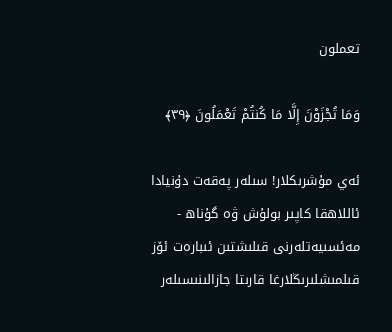تعملون

وَمَا تُجْزَوْنَ إِلَّا مَا كُنتُمْ تَعْمَلُونَ ﴿٣٩﴾

ئەي مۇشرىكلار! سىلەر پەقەت دۇنيادا ئاللاھقا كاپىر بولۇش ۋە گۇناھ - مەئسىيەتلەرنى قىلىشتىن ئىبارەت ئۆز قىلمىشلىرىڭلارغا قارىتا جازالىنىسىلەر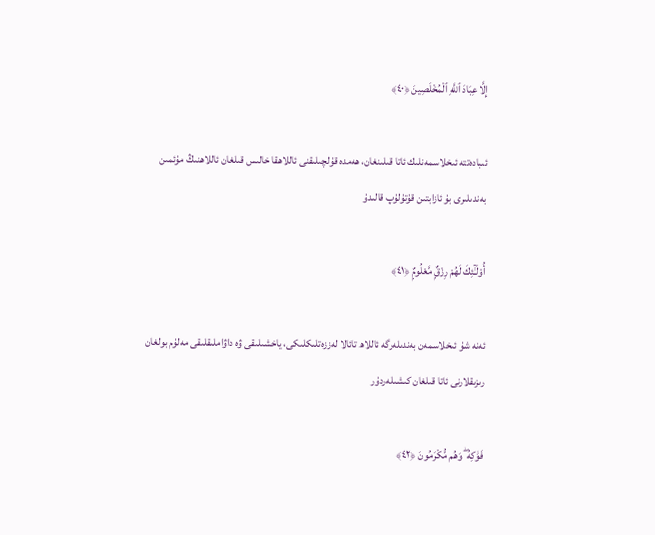إِلَّا عِبَادَ ٱللَّهِ ٱلْمُخْلَصِينَ ﴿٤٠﴾

ئىبادەتتە ئىخلاسمەنلىك ئاتا قىلىنغان، ھەمدە قۇلچىلىقنى ئاللاھقا خالىس قىلغان ئاللاھنىڭ مۇئمىن بەندىلىرى بۇ ئازابتىن قۇتۇلۇپ قالىدۇ

أُو۟لَـٰٓئِكَ لَهُمْ رِزْقٌۭ مَّعْلُومٌۭ ﴿٤١﴾

ئەنە شۇ ئىخلاسمەن بەندىلەرگە ئاللاھ تائالا لەززەتلىكلىكى، ياخشىلىقى ۋە داۋاملىقلىقى مەلۇم بولغان رىزىقلارنى ئاتا قىلغان كىشىلەردۇر

فَوَٰكِهُ ۖ وَهُم مُّكْرَمُونَ ﴿٤٢﴾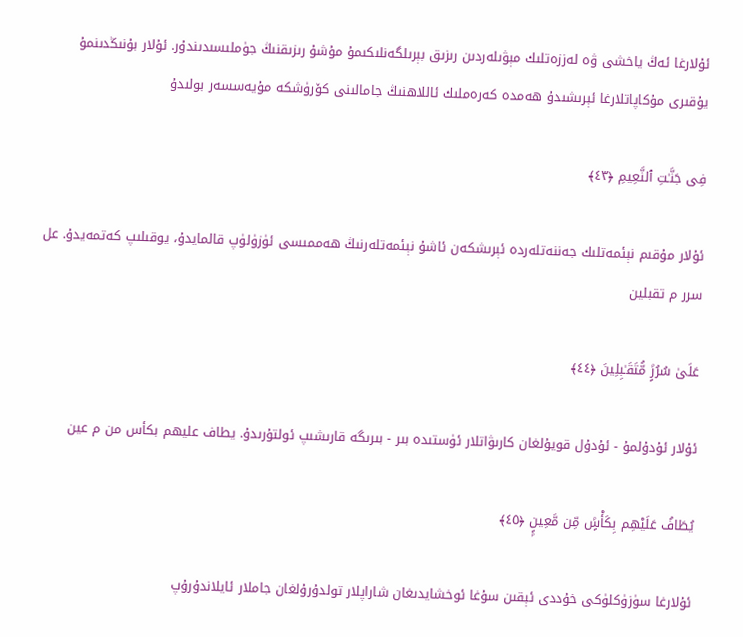ئۇلارغا ئەڭ ياخشى ۋە لەززەتلىك مېۋىلەردىن رىزىق بېرىلگەنلىكىمۇ مۇشۇ رىزىقنىڭ جۈملىسىدىندۇر. ئۇلار بۇنىڭدىنمۇ يۇقىرى مۇكاپاتلارغا ئېرىشىدۇ ھەمدە كەرەملىك ئاللاھنىڭ جامالىنى كۆرۈشكە مۇيەسسەر بولىدۇ

فِى جَنَّـٰتِ ٱلنَّعِيمِ ﴿٤٣﴾

ئۇلار مۇقىم نېئمەتلىك جەننەتلەردە ئېرىشكەن ئاشۇ نېئمەتلەرنىڭ ھەممىسى ئۈزۈلۈپ قالمايدۇ، يوقىلىپ كەتمەيدۇ. عل سرر م تقبلين

عَلَىٰ سُرُرٍۢ مُّتَقَـٰبِلِينَ ﴿٤٤﴾

ئۇلار ئۇدۇلمۇ - ئۇدۇل قويۇلغان كارىۋاتلار ئۈستىدە بىر - بىرىگە قارىشىپ ئولتۇرىدۇ. يطاف عليهم بكأس من م عين

يُطَافُ عَلَيْهِم بِكَأْسٍۢ مِّن مَّعِينٍۭ ﴿٤٥﴾

ئۇلارغا سۈزۈكلۈكى خۇددى ئېقىن سۇغا ئوخشايدىغان شاراپلار تولدۇرۇلغان جاملار ئايلاندۇرۇپ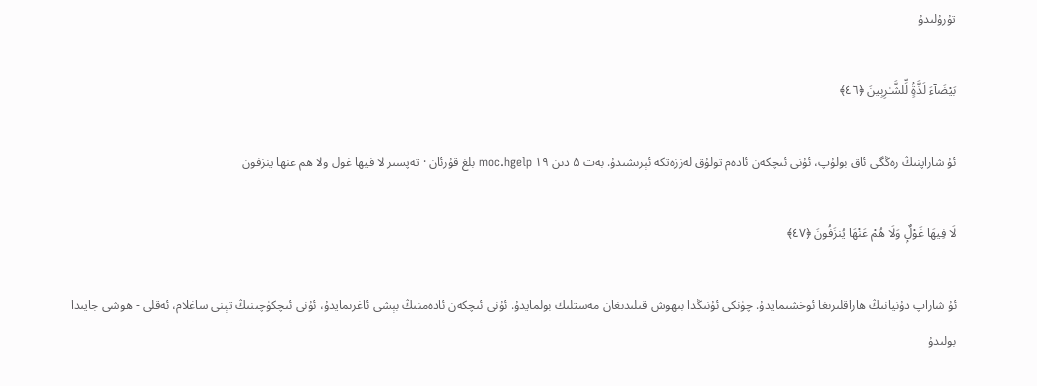تۇرۇلىدۇ

بَيْضَآءَ لَذَّةٍۢ لِّلشَّـٰرِبِينَ ﴿٤٦﴾

ئۇ شاراپنىڭ رەڭگى ئاق بولۇپ، ئۇنى ئىچكەن ئادەم تولۇق لەززەتكە ئېرىشىدۇ. بەت ۵ دىن ۱۹ moc.hgelp بلغ قۇرئان · تەپسىر لا فيها غول ولا هم عنها ينزفون

لَا فِيهَا غَوْلٌۭ وَلَا هُمْ عَنْهَا يُنزَفُونَ ﴿٤٧﴾

ئۇ شاراپ دۇنيانىڭ ھاراقلىرىغا ئوخشىمايدۇ. چۈنكى ئۇنىڭدا بىھوش قىلىدىغان مەستلىك بولمايدۇ. ئۇنى ئىچكەن ئادەمنىڭ بېشى ئاغرىمايدۇ، ئۇنى ئىچكۈچىنىڭ تېنى ساغلام، ئەقلى - ھوشى جايىدا بولىدۇ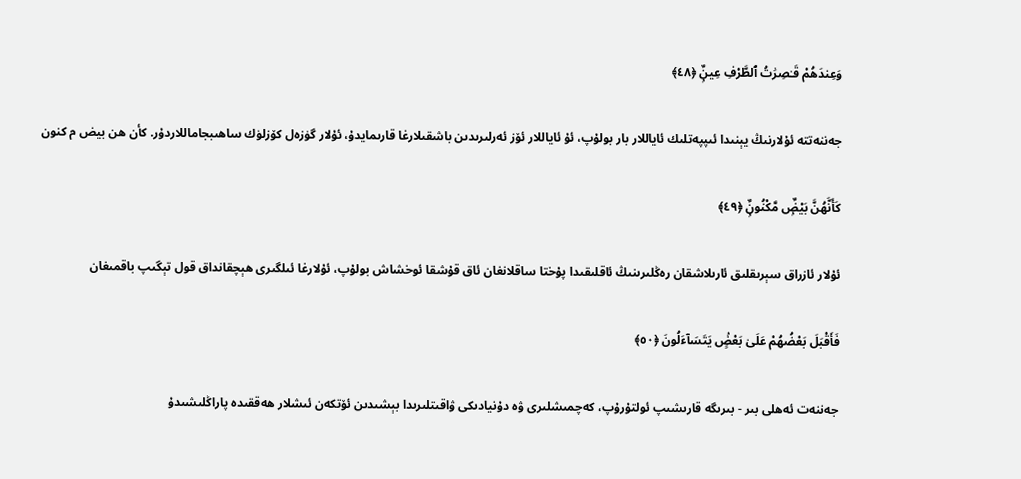وَعِندَهُمْ قَـٰصِرَٰتُ ٱلطَّرْفِ عِينٌۭ ﴿٤٨﴾

جەننەتتە ئۇلارنىڭ يېنىدا ئىپپەتلىك ئاياللار بار بولۇپ، ئۇ ئاياللار ئۆز ئەرلىرىدىن باشقىلارغا قارىمايدۇ، ئۇلار گۈزەل كۆزلۈك ساھىبجاماللاردۇر. كأن هن بيض م كنون

كَأَنَّهُنَّ بَيْضٌۭ مَّكْنُونٌۭ ﴿٤٩﴾

ئۇلار ئازراق سېرىقلىق ئارىلاشقان رەڭلىرىنىڭ ئاقلىقىدا پۇختا ساقلانغان ئاق قۇشقا ئوخشاش بولۇپ، ئۇلارغا ئىلگىرى ھېچقانداق قول تېگىپ باقمىغان

فَأَقْبَلَ بَعْضُهُمْ عَلَىٰ بَعْضٍۢ يَتَسَآءَلُونَ ﴿٥٠﴾

جەننەت ئەھلى بىر - بىرىگە قارىشىپ ئولتۇرۇپ، كەچمىشلىرى ۋە دۇنيادىكى ۋاقىتلىرىدا بېشىدىن ئۆتكەن ئىشلار ھەققىدە پاراڭلىشىدۇ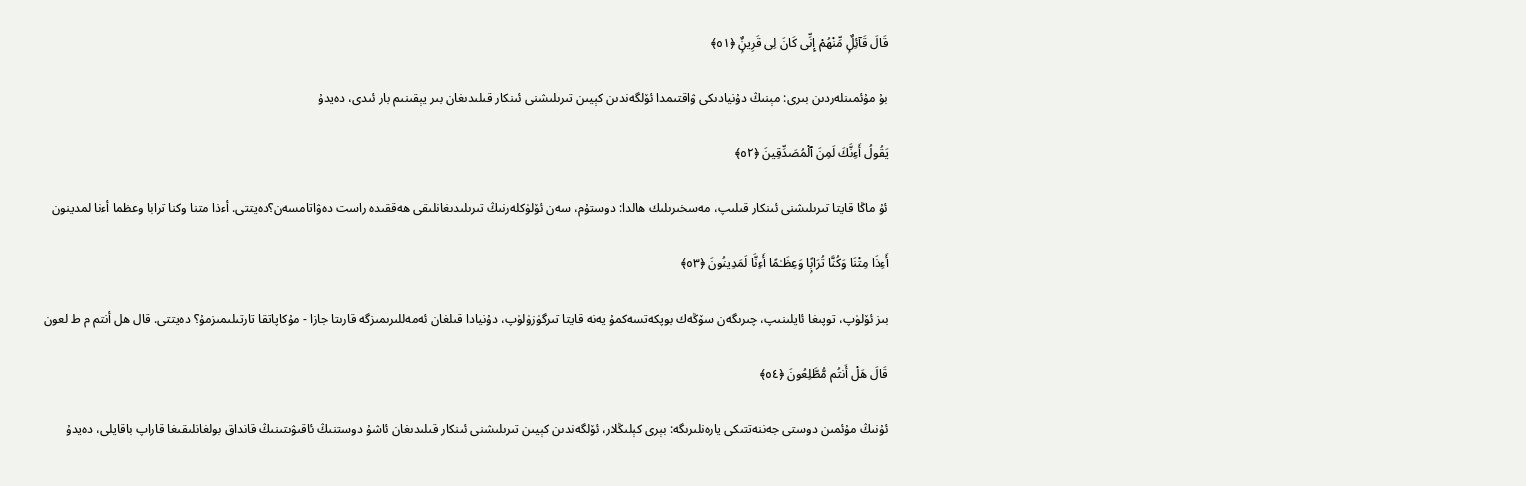قَالَ قَآئِلٌۭ مِّنْهُمْ إِنِّى كَانَ لِى قَرِينٌۭ ﴿٥١﴾

بۇ مۇئمىنلەردىن بىرى: مېنىڭ دۇنيادىكى ۋاقتىمدا ئۆلگەندىن كېيىن تىرىلىشنى ئىنكار قىلىدىغان بىر يېقىنىم بار ئىدى، دەيدۇ

يَقُولُ أَءِنَّكَ لَمِنَ ٱلْمُصَدِّقِينَ ﴿٥٢﴾

ئۇ ماڭا قايتا تىرىلىشنى ئىنكار قىلىپ، مەسخىرىلىك ھالدا: دوستۇم، سەن ئۆلۈكلەرنىڭ تىرىلىدىغانلىقى ھەققىدە راست دەۋاتامسەن؟دەيتتى. أءذا متنا وكنا ترابا وعظما أءنا لمدينون

أَءِذَا مِتْنَا وَكُنَّا تُرَابًۭا وَعِظَـٰمًا أَءِنَّا لَمَدِينُونَ ﴿٥٣﴾

بىز ئۆلۈپ، توپىغا ئايلىنىپ، چىرىگەن سۆڭەك بوپكەتسەكمۇ يەنە قايتا تىرگۈزۈلۈپ، دۇنيادا قىلغان ئەمەللىرىمىزگە قارىتا جازا - مۇكاپاتقا تارتىلىمىزمۇ؟ دەيتتى. قال هل أنتم م ط لعون

قَالَ هَلْ أَنتُم مُّطَّلِعُونَ ﴿٥٤﴾

ئۇنىڭ مۇئمىن دوستى جەننەتتىكى يارەنلىرىگە: بېرى كېلىڭلار، ئۆلگەندىن كېيىن تىرىلىشنى ئىنكار قىلىدىغان ئاشۇ دوستنىڭ ئاقىۋىتىنىڭ قانداق بولغانلىقىغا قاراپ باقايلى، دەيدۇ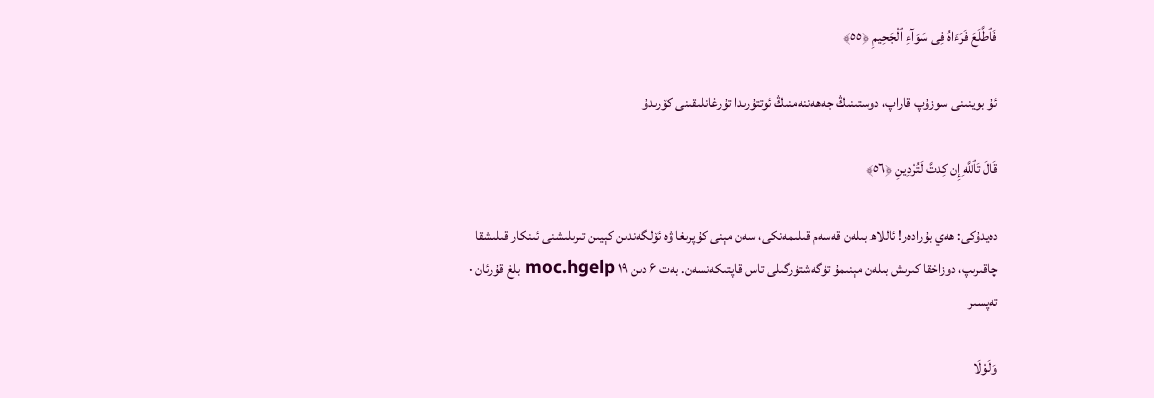فَٱطَّلَعَ فَرَءَاهُ فِى سَوَآءِ ٱلْجَحِيمِ ﴿٥٥﴾

ئۇ بوينىنى سوزۇپ قاراپ، دوستىنىڭ جەھەننەمنىڭ ئوتتۇرىدا تۇرغانلىقىنى كۆرىدۇ

قَالَ تَٱللَّهِ إِن كِدتَّ لَتُرْدِينِ ﴿٥٦﴾

دەيدۇكى: ھەي بۇرادەر! ئاللاھ بىلەن قەسەم قىلىمەنكى، سەن مېنى كۇپرىغا ۋە ئۆلگەندىن كېيىن تىرىلىشنى ئىنكار قىلىشقا چاقىرىپ، دوزاخقا كىرىش بىلەن مېنىمۇ تۈگەشتۈرگىلى تاس قاپتىكەنسەن. بەت ۶ دىن ۱۹ moc.hgelp بلغ قۇرئان · تەپسىر

وَلَوْلَا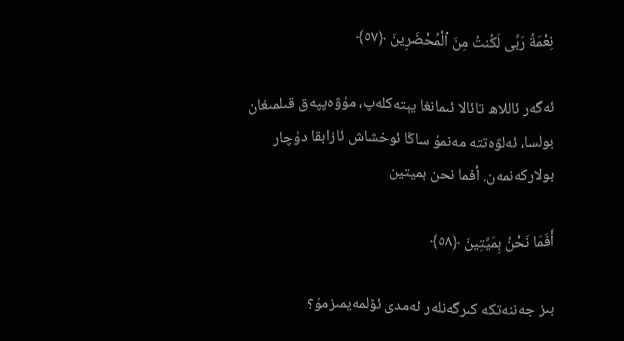نِعْمَةُ رَبِّى لَكُنتُ مِنَ ٱلْمُحْضَرِينَ ﴿٥٧﴾

ئەگەر ئاللاھ تائالا ئىمانغا يېتەكلەپ، مۇۋەپپەق قىلمىغان بولسا، ئەلۋەتتە مەنمۇ ساڭا ئوخشاش ئازابقا دۇچار بولاركەنمەن. أفما نحن بميتين

أَفَمَا نَحْنُ بِمَيِّتِينَ ﴿٥٨﴾

بىز جەننەتكە كىرگەنلەر ئەمدى ئۆلمەيمىزمۇ؟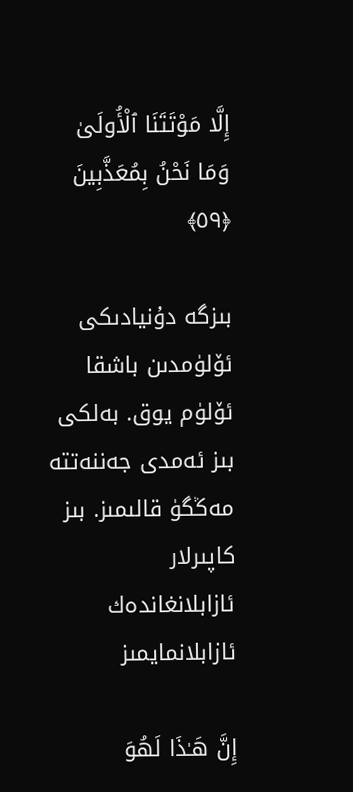إِلَّا مَوْتَتَنَا ٱلْأُولَىٰ وَمَا نَحْنُ بِمُعَذَّبِينَ ﴿٥٩﴾

بىزگە دۇنيادىكى ئۆلۈمدىن باشقا ئۆلۈم يوق. بەلكى بىز ئەمدى جەننەتتە مەڭگۈ قالىمىز. بىز كاپىرلار ئازابلانغاندەك ئازابلانمايمىز

إِنَّ هَـٰذَا لَهُوَ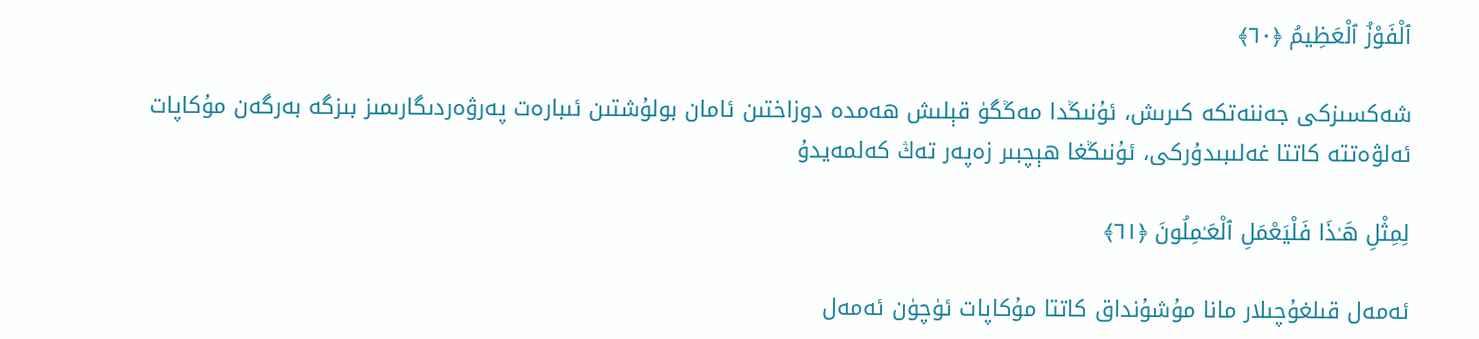ٱلْفَوْزُ ٱلْعَظِيمُ ﴿٦٠﴾

شەكسىزكى جەننەتكە كىرىش، ئۇنىڭدا مەڭگۈ قېلىش ھەمدە دوزاختىن ئامان بولۇشتىن ئىبارەت پەرۋەردىگارىمىز بىزگە بەرگەن مۇكاپات ئەلۋەتتە كاتتا غەلىبىدۇركى، ئۇنىڭغا ھېچبىر زەپەر تەڭ كەلمەيدۇ

لِمِثْلِ هَـٰذَا فَلْيَعْمَلِ ٱلْعَـٰمِلُونَ ﴿٦١﴾

ئەمەل قىلغۇچىلار مانا مۇشۇنداق كاتتا مۇكاپات ئۈچۈن ئەمەل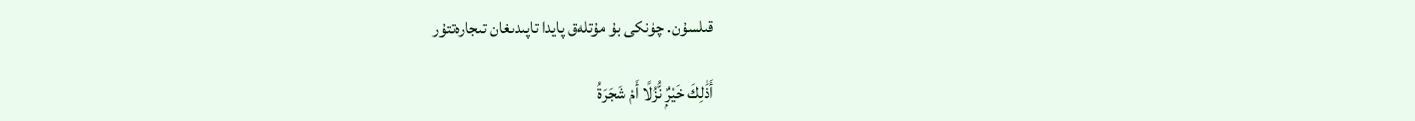قىلسۇن. چۈنكى بۇ مۇتلەق پايدا تاپىدىغان تىجارەتتۇر

أَذَٰلِكَ خَيْرٌۭ نُّزُلًا أَمْ شَجَرَةُ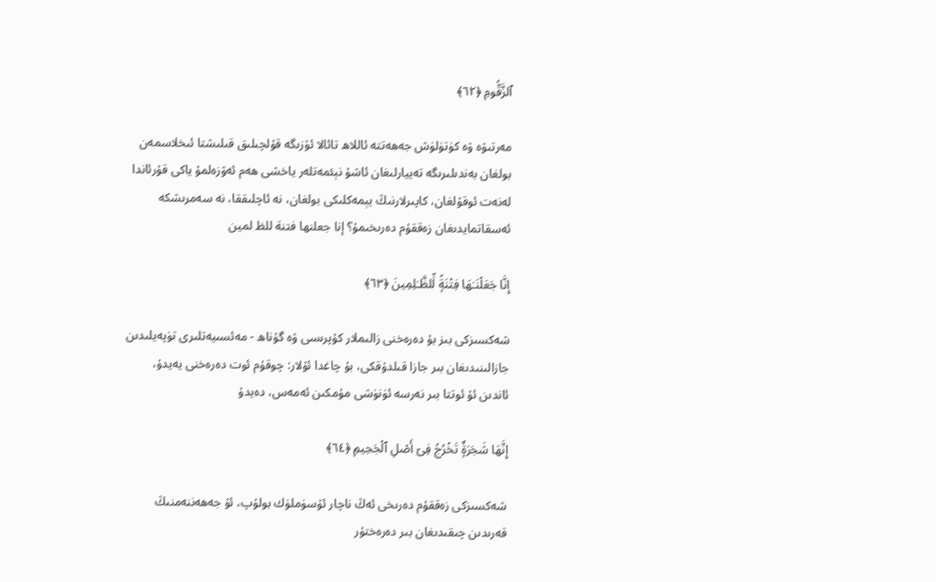ٱلزَّقُّومِ ﴿٦٢﴾

مەرتىۋە ۋە كۈتۈلۈش جەھەتتە ئاللاھ تائالا ئۆزىگە قۇلچىلىق قىلىشتا ئىخلاسمەن بولغان بەندىلىرىگە تەييارلىغان ئاشۇ نېئمەتلەر ياخشى ھەم ئەۋزەلمۇ ياكى قۇرئاندا لەنەت ئوقۇلغان، كاپىرلارنىڭ يېمەكلىكى بولغان، نە ئاچلىققا، نە سەمرىشكە ئەسقاتمايدىغان زەققۇم دەرىخىمۇ؟ إنا جعلنها فتنة للظ لمين

إِنَّا جَعَلْنَـٰهَا فِتْنَةًۭ لِّلظَّـٰلِمِينَ ﴿٦٣﴾

شەكسىزكى بىز بۇ دەرەخنى زالىملار كۇپرىسى ۋە گۇناھ - مەئسىيەتلىرى تۈپەيلىدىن جازالىنىدىغان بىر جازا قىلدۇقكى، بۇ چاغدا ئۇلار: چوقۇم ئوت دەرەخنى يەيدۇ، ئاندىن ئۇ ئوتتا بىر نەرسە ئۈنۈشى مۇمكىن ئەمەس، دەيدۇ

إِنَّهَا شَجَرَةٌۭ تَخْرُجُ فِىٓ أَصْلِ ٱلْجَحِيمِ ﴿٦٤﴾

شەكسىزكى زەققۇم دەرىخى ئەڭ ناچار ئۆسۈملۈك بولۇپ، ئۇ جەھەننەمنىڭ قەرىدىن چىقىدىغان بىر دەرەختۇر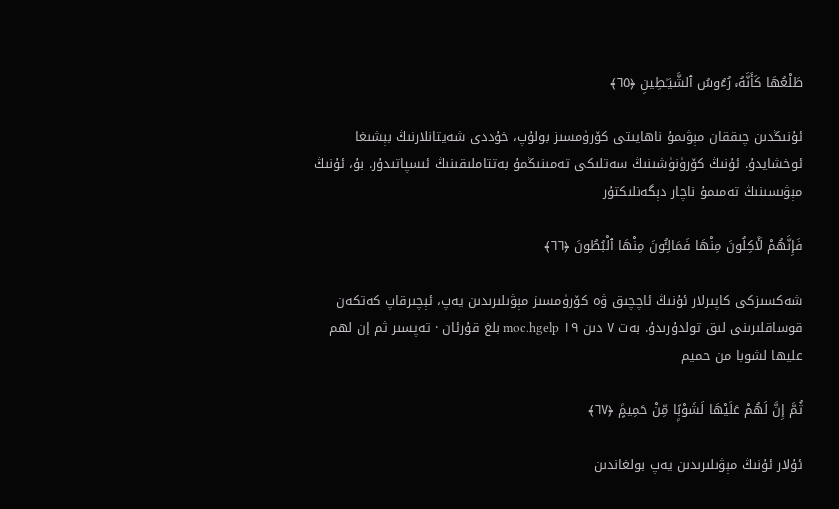طَلْعُهَا كَأَنَّهُۥ رُءُوسُ ٱلشَّيَـٰطِينِ ﴿٦٥﴾

ئۇنىڭدىن چىققان مېۋىمۇ ناھايىتى كۆرۈمسىز بولۇپ، خۇددى شەيتانلارنىڭ بېشىغا ئوخشايدۇ. ئۇنىڭ كۆرۈنۈشىنىڭ سەتلىكى تەمىنىڭمۇ بەتتاملىقىنىڭ ئىسپاتىدۇر. بۇ، ئۇنىڭ مېۋىسىنىڭ تەمىمۇ ناچار دېگەنلىكتۇر

فَإِنَّهُمْ لَـَٔاكِلُونَ مِنْهَا فَمَالِـُٔونَ مِنْهَا ٱلْبُطُونَ ﴿٦٦﴾

شەكسىزكى كاپىرلار ئۇنىڭ ئاچچىق ۋە كۆرۈمسىز مېۋىلىرىدىن يەپ، ئېچىرقاپ كەتكەن قوساقلىرىنى لىق تولدۇرىدۇ. بەت ۷ دىن ۱۹ moc.hgelp بلغ قۇرئان · تەپسىر ثم إن لهم عليها لشوبا من حميم

ثُمَّ إِنَّ لَهُمْ عَلَيْهَا لَشَوْبًۭا مِّنْ حَمِيمٍۢ ﴿٦٧﴾

ئۇلار ئۇنىڭ مېۋىلىرىدىن يەپ بولغاندىن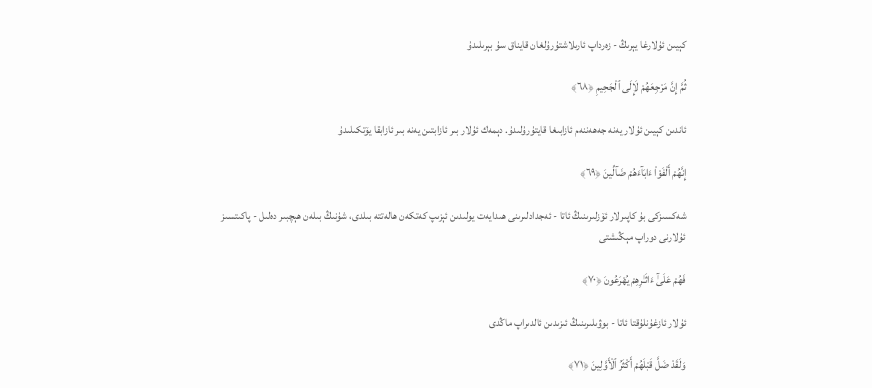كېيىن ئۇلارغا يېرىڭ - زەرداپ ئارىلاشتۇرۇلغان قايناق سۇ بېرىلىدۇ

ثُمَّ إِنَّ مَرْجِعَهُمْ لَإِلَى ٱلْجَحِيمِ ﴿٦٨﴾

ئاندىن كېيىن ئۇلار يەنە جەھەننەم ئازابىغا قايتۇرۇلىدۇ. دېمەك ئۇلار بىر ئازابتىن يەنە بىر ئازابقا يۆتكىلىدۇ

إِنَّهُمْ أَلْفَوْا۟ ءَابَآءَهُمْ ضَآلِّينَ ﴿٦٩﴾

شەكسىزكى بۇ كاپىرلار ئۆزلىرىنىڭ ئاتا - ئەجدادلىرىنى ھىدايەت يولىدىن ئېزىپ كەتكەن ھالەتتە بىلدى، شۇنىڭ بىلەن ھېچبىر دەلىل - پاكىتسىز ئۇلارنى دوراپ مېڭىشتى

فَهُمْ عَلَىٰٓ ءَاثَـٰرِهِمْ يُهْرَعُونَ ﴿٧٠﴾

ئۇلار ئازغۇنلۇقتا ئاتا - بوۋىلىرىنىڭ ئىزىدىن ئالدىراپ ماڭدى

وَلَقَدْ ضَلَّ قَبْلَهُمْ أَكْثَرُ ٱلْأَوَّلِينَ ﴿٧١﴾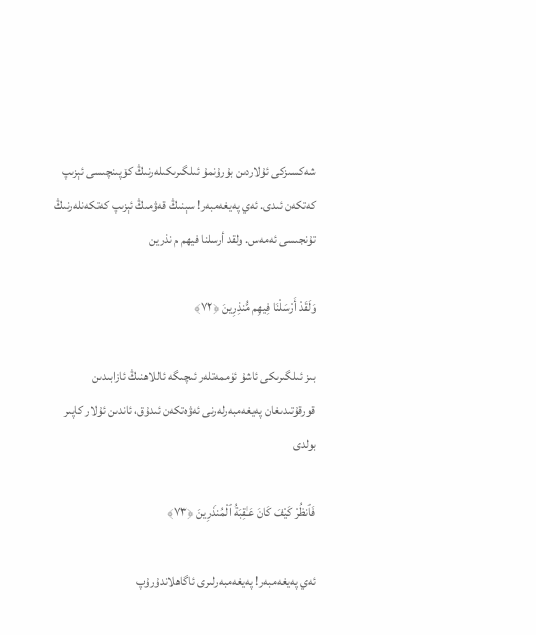شەكسىزكى ئۇلاردىن بۇرۇنمۇ ئىلگىرىكىلەرنىڭ كۆپىنچىسى ئېزىپ كەتكەن ئىدى. ئەي پەيغەمبەر! سېنىڭ قەۋمىڭ ئېزىپ كەتكەنلەرنىڭ تۇنجىسى ئەمەس. ولقد أرسلنا فيهم م نذرين

وَلَقَدْ أَرْسَلْنَا فِيهِم مُّنذِرِينَ ﴿٧٢﴾

بىز ئىلگىرىكى ئاشۇ ئۈممەتلەر ئىچىگە ئاللاھنىڭ ئازابىدىن قورقۇتىدىغان پەيغەمبەرلەرنى ئەۋەتكەن ئىدۇق، ئاندىن ئۇلار كاپىر بولدى

فَٱنظُرْ كَيْفَ كَانَ عَـٰقِبَةُ ٱلْمُنذَرِينَ ﴿٧٣﴾

ئەي پەيغەمبەر! پەيغەمبەرلىرى ئاگاھلاندۇرۇپ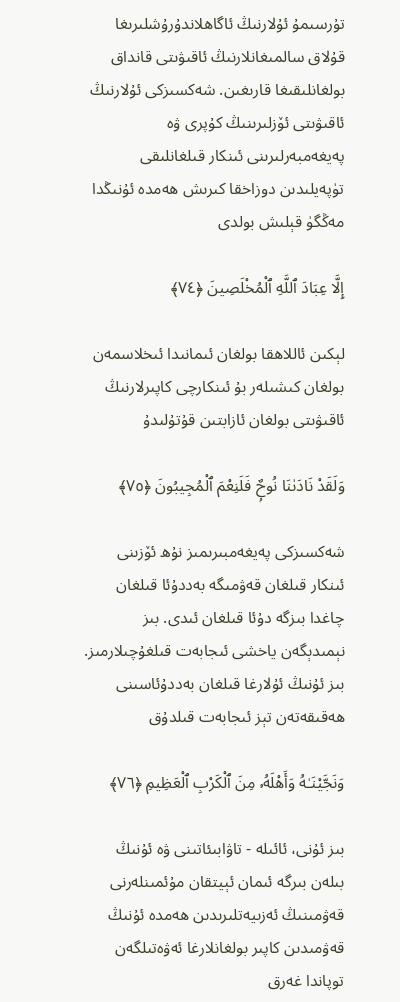تۇرسىمۇ ئۇلارنىڭ ئاگاھلاندۇرۇشلىرىغا قۇلاق سالمىغانلارنىڭ ئاقىۋىتى قانداق بولغانلىقىغا قارىغىن. شەكسىزكى ئۇلارنىڭ ئاقىۋىتى ئۆزلىرىنىڭ كۇپرى ۋە پەيغەمبەرلىرىنى ئىنكار قىلغانلىقى تۈپەيلىدىن دوزاخقا كىرىش ھەمدە ئۇنىڭدا مەڭگۈ قېلىش بولدى

إِلَّا عِبَادَ ٱللَّهِ ٱلْمُخْلَصِينَ ﴿٧٤﴾

لېكىن ئاللاھقا بولغان ئىمانىدا ئىخلاسمەن بولغان كىشىلەر بۇ ئىنكارچى كاپىرلارنىڭ ئاقىۋىتى بولغان ئازابتىن قۇتۇلىدۇ

وَلَقَدْ نَادَىٰنَا نُوحٌۭ فَلَنِعْمَ ٱلْمُجِيبُونَ ﴿٧٥﴾

شەكسىزكى پەيغەمبىرىمىز نۇھ ئۆزىنى ئىنكار قىلغان قەۋمىگە بەددۇئا قىلغان چاغدا بىزگە دۇئا قىلغان ئىدى. بىز نېمىدېگەن ياخشى ئىجابەت قىلغۇچىلارمىز. بىز ئۇنىڭ ئۇلارغا قىلغان بەددۇئاسىنى ھەقىقەتەن تېز ئىجابەت قىلدۇق

وَنَجَّيْنَـٰهُ وَأَهْلَهُۥ مِنَ ٱلْكَرْبِ ٱلْعَظِيمِ ﴿٧٦﴾

بىز ئۇنى، ئائىلە - تاۋابىئاتىنى ۋە ئۇنىڭ بىلەن بىرگە ئىمان ئېيتقان مۇئمىنلەرنى قەۋمىنىڭ ئەزىيەتلىرىدىن ھەمدە ئۇنىڭ قەۋمىدىن كاپىر بولغانلارغا ئەۋەتىلگەن توپاندا غەرق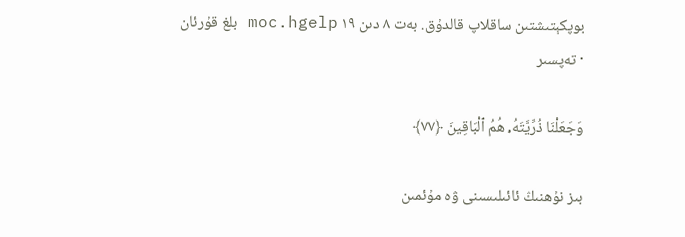بوپكېتىشتىن ساقلاپ قالدۇق. بەت ۸ دىن ۱۹ moc.hgelp بلغ قۇرئان · تەپسىر

وَجَعَلْنَا ذُرِّيَّتَهُۥ هُمُ ٱلْبَاقِينَ ﴿٧٧﴾

بىز نۇھنىڭ ئائىلىسىنى ۋە مۇئمىن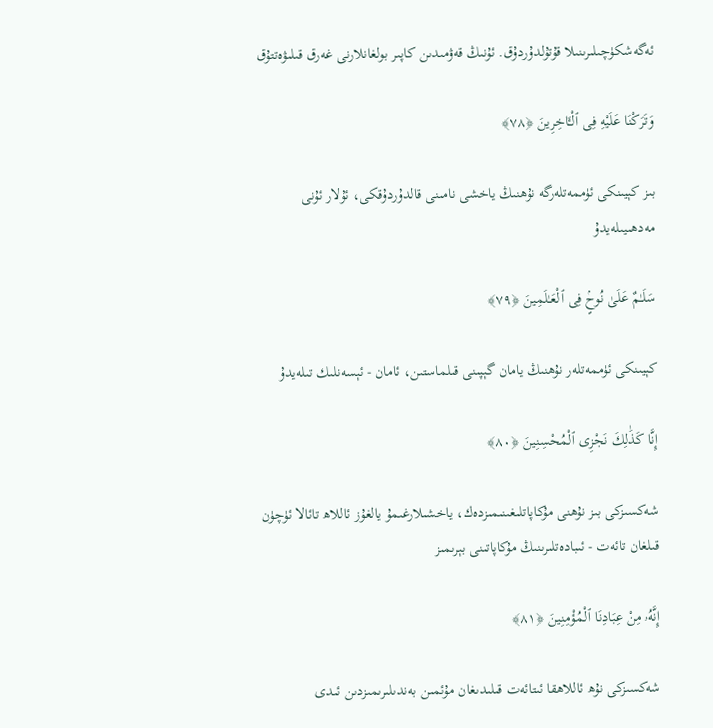ئەگەشكۈچىلىرىنىلا قۇتۇلدۇردۇق. ئۇنىڭ قەۋمىدىن كاپىر بولغانلارنى غەرق قىلىۋەتتۇق

وَتَرَكْنَا عَلَيْهِ فِى ٱلْـَٔاخِرِينَ ﴿٧٨﴾

بىز كېيىنكى ئۈممەتلەرگە نۇھنىڭ ياخشى نامىنى قالدۇردۇقكى، ئۇلار ئۇنى مەدھىيىلەيدۇ

سَلَـٰمٌ عَلَىٰ نُوحٍۢ فِى ٱلْعَـٰلَمِينَ ﴿٧٩﴾

كېيىنكى ئۈممەتلەر نۇھنىڭ يامان گېپىنى قىلماستىن، ئامان - ئېسەنلىك تىلەيدۇ

إِنَّا كَذَٰلِكَ نَجْزِى ٱلْمُحْسِنِينَ ﴿٨٠﴾

شەكسىزكى بىز نۇھنى مۇكاپاتلىغىنىمىزدەك، ياخشىلارغىمۇ يالغۇز ئاللاھ تائالا ئۈچۈن قىلغان تائەت - ئىبادەتلىرىنىڭ مۇكاپاتىنى بېرىمىز

إِنَّهُۥ مِنْ عِبَادِنَا ٱلْمُؤْمِنِينَ ﴿٨١﴾

شەكسىزكى نۇھ ئاللاھقا ئىتائەت قىلىدىغان مۇئمىن بەندىلىرىمىزدىن ئىدى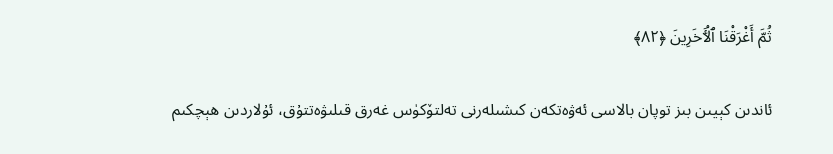ثُمَّ أَغْرَقْنَا ٱلْـَٔاخَرِينَ ﴿٨٢﴾

ئاندىن كېيىن بىز توپان بالاسى ئەۋەتكەن كىشىلەرنى تەلتۆكۈس غەرق قىلىۋەتتۇق، ئۇلاردىن ھېچكىم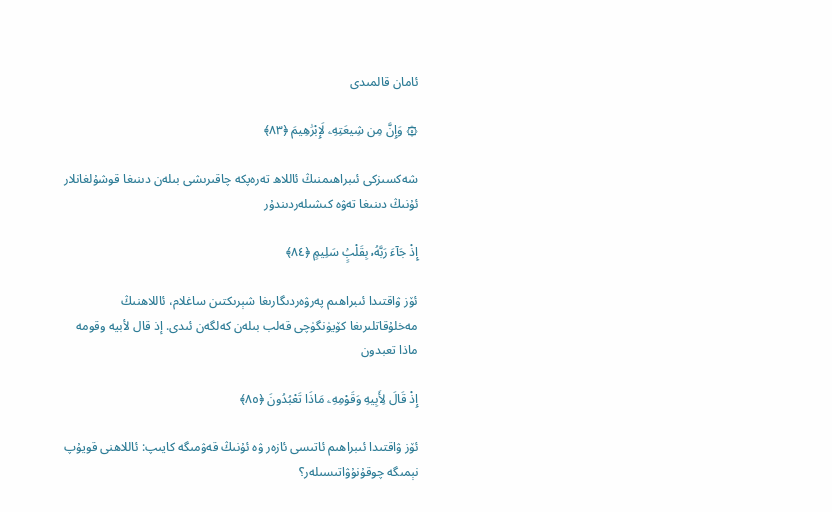ئامان قالمىدى

۞ وَإِنَّ مِن شِيعَتِهِۦ لَإِبْرَٰهِيمَ ﴿٨٣﴾

شەكسىزكى ئىبراھىمنىڭ ئاللاھ تەرەپكە چاقىرىشى بىلەن دىنىغا قوشۇلغانلار ئۇنىڭ دىنىغا تەۋە كىشىلەردىندۇر

إِذْ جَآءَ رَبَّهُۥ بِقَلْبٍۢ سَلِيمٍ ﴿٨٤﴾

ئۆز ۋاقتىدا ئىبراھىم پەرۋەردىگارىغا شېرىكتىن ساغلام، ئاللاھنىڭ مەخلۇقاتلىرىغا كۆيۈنگۈچى قەلب بىلەن كەلگەن ئىدى. إذ قال لأبيه وقومه ماذا تعبدون

إِذْ قَالَ لِأَبِيهِ وَقَوْمِهِۦ مَاذَا تَعْبُدُونَ ﴿٨٥﴾

ئۆز ۋاقتىدا ئىبراھىم ئاتىسى ئازەر ۋە ئۇنىڭ قەۋمىگە كايىپ: ئاللاھنى قويۇپ نېمىگە چوقۇنۇۋاتىسىلەر؟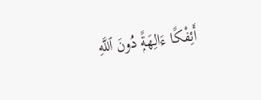أَئِفْكًا ءَالِهَةًۭ دُونَ ٱللَّهِ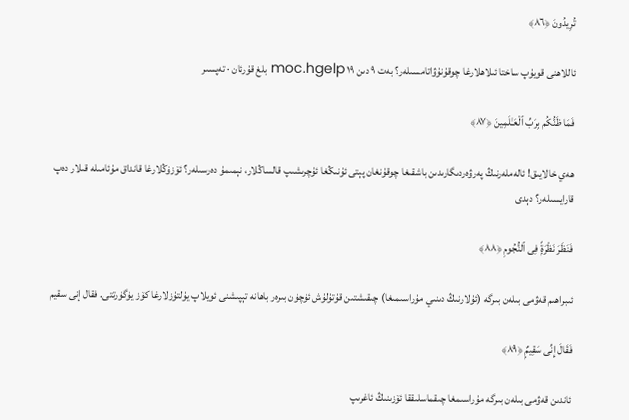تُرِيدُونَ ﴿٨٦﴾

ئاللاھنى قويۇپ ساختا ئىلاھلارغا چوقۇنۇۋاتامسىلەر؟ بەت ۹ دىن ۱۹ moc.hgelp بلغ قۇرئان · تەپسىر

فَمَا ظَنُّكُم بِرَبِّ ٱلْعَـٰلَمِينَ ﴿٨٧﴾

ھەي خالايىق! ئالەملەرنىڭ پەرۋەردىگارىدىن باشقىغا چوقۇنغان پېتى ئۇنىڭغا ئۇچرىشىپ قالساڭلار، نېمىمۇ دەرسىلەر؟ ئۆزۈڭلارغا قانداق مۇئامىلە قىلار دەپ قارايسىلەر؟ دېدى

فَنَظَرَ نَظْرَةًۭ فِى ٱلنُّجُومِ ﴿٨٨﴾

ئىبراھىم قەۋمى بىلەن بىرگە (ئۇلارنىڭ دىنىي مۇراسىمىغا) چىقىشتىن قۇتۇلۇش ئۈچۈن بىرەر باھانە تېپىشنى ئويلاپ يۇلتۇزلارغا كۆز يۈگۈرتتى. فقال إنى سقيم

فَقَالَ إِنِّى سَقِيمٌۭ ﴿٨٩﴾

ئاندىن قەۋمى بىلەن بىرگە مۇراسىمغا چىقماسلىققا ئۆزىنىڭ ئاغرىپ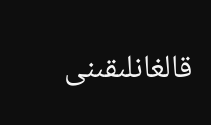قالغانلىقىنى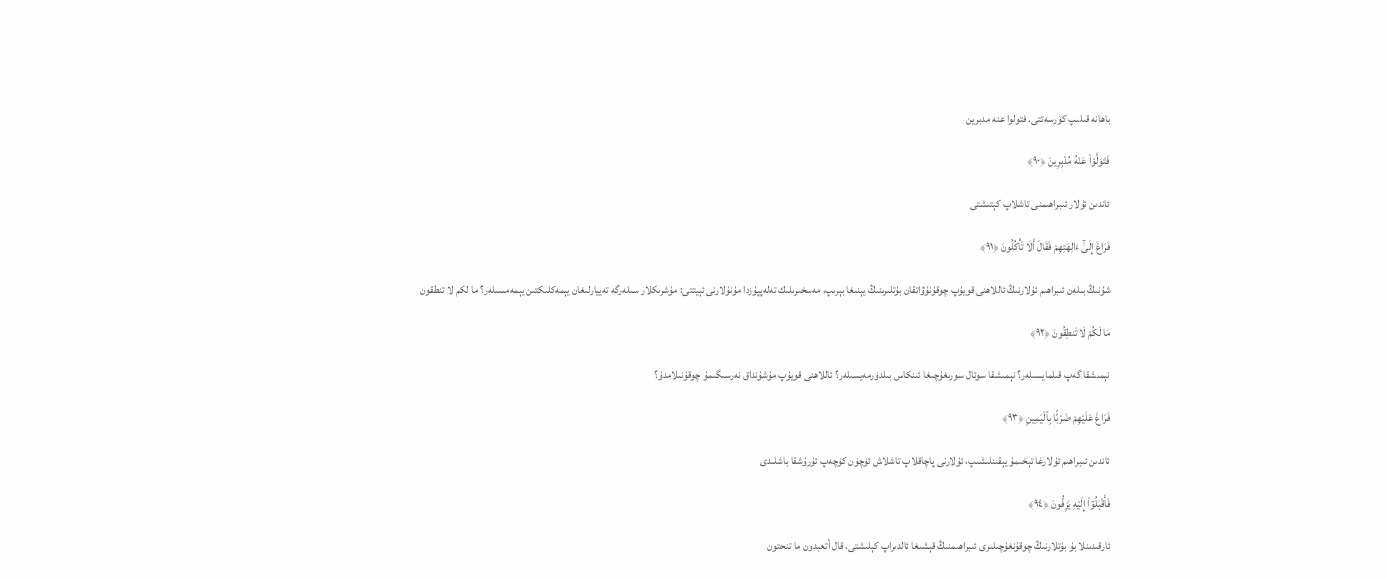باھانە قىلىپ كۆرسەتتى. فتولوا عنه مدبرين

فَتَوَلَّوْا۟ عَنْهُ مُدْبِرِينَ ﴿٩٠﴾

ئاندىن ئۇلار ئىبراھىمنى تاشلاپ كېتىشتى

فَرَاغَ إِلَىٰٓ ءَالِهَتِهِمْ فَقَالَ أَلَا تَأْكُلُونَ ﴿٩١﴾

شۇنىڭ بىلەن ئىبراھىم ئۇلارنىڭ ئاللاھنى قويۇپ چوقۇنۇۋاتقان بۇتلىرىنىڭ يېنىغا بېرىپ، مەسخىرىلىك تەلەپپۇزدا مۇنۇلارنى ئېيتتى: مۇشرىكلار سىلەرگە تەييارلىغان يېمەكلىكتىن يېمەمسىلەر؟ ما لكم لا تنطقون

مَا لَكُمْ لَا تَنطِقُونَ ﴿٩٢﴾

نېمىشقا گەپ قىلمايسىلەر؟ نېمىشقا سوئال سورىغۇچىغا ئىنكاس بىلدۈرمەيسىلەر؟ ئاللاھنى قويۇپ مۇشۇنداق نەرسىگىمۇ چوقۇنىلامدۇ؟

فَرَاغَ عَلَيْهِمْ ضَرْبًۢا بِٱلْيَمِينِ ﴿٩٣﴾

ئاندىن ئىبراھىم ئۇلارغا تېخىمۇ يېقىنلىشىپ، ئۇلارنى پاچاقلاپ تاشلاش ئۈچۈن كۈچەپ ئۇرۇشقا باشلىدى

فَأَقْبَلُوٓا۟ إِلَيْهِ يَزِفُّونَ ﴿٩٤﴾

ئارقىدىنلا بۇ بۇتلارنىڭ چوقۇنغۇچىلىرى ئىبراھىمنىڭ قېشىغا ئالدىراپ كېلىشتى. قال أتعبدون ما تنحتون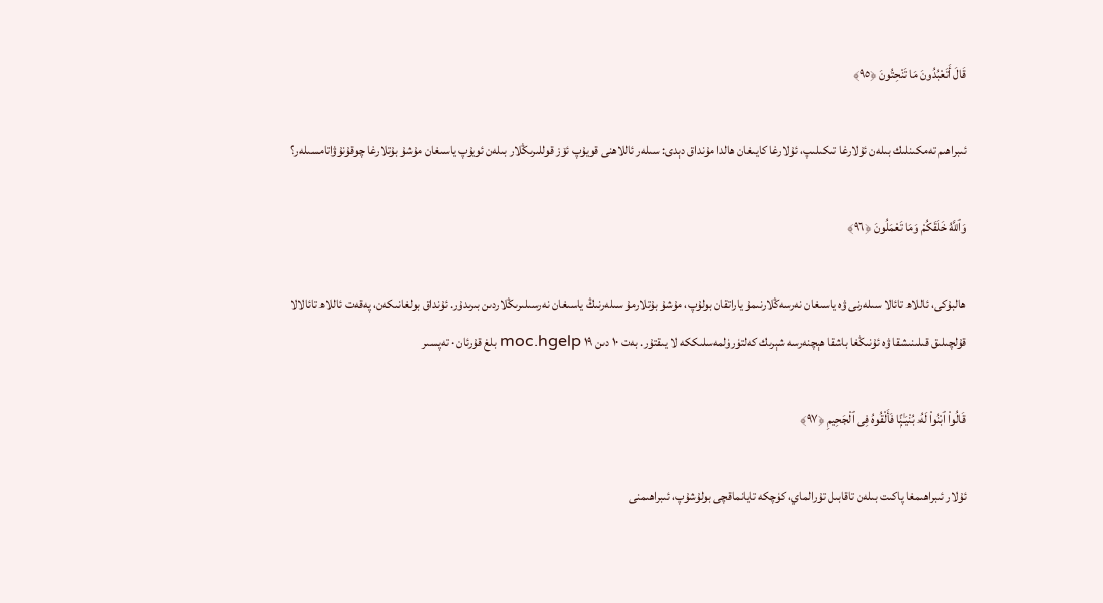قَالَ أَتَعْبُدُونَ مَا تَنْحِتُونَ ﴿٩٥﴾

ئىبراھىم تەمكىنلىك بىلەن ئۇلارغا تىكىلىپ، ئۇلارغا كايىغان ھالدا مۇنداق دېدى: سىلەر ئاللاھنى قويۇپ ئۆز قوللىرىڭلار بىلەن ئويۇپ ياسىغان مۇشۇ بۇتلارغا چوقۇنۇۋاتامسىلەر؟

وَٱللَّهُ خَلَقَكُمْ وَمَا تَعْمَلُونَ ﴿٩٦﴾

ھالبۇكى، ئاللاھ تائالا سىلەرنى ۋە ياسىغان نەرسەڭلارنىمۇ ياراتقان بولۇپ، مۇشۇ بۇتلارمۇ سىلەرنىڭ ياسىغان نەرسىلىرىڭلاردىن بىرىدۇر. ئۇنداق بولغانىكەن، پەقەت ئاللاھ تائالالا قۇلچىلىق قىلىنىشقا ۋە ئۇنىڭغا باشقا ھېچنەرسە شېرىك كەلتۈرۈلمەسلىككە لا يىقتۇر. بەت ۱۰ دىن ۱۹ moc.hgelp بلغ قۇرئان · تەپسىر

قَالُوا۟ ٱبْنُوا۟ لَهُۥ بُنْيَـٰنًۭا فَأَلْقُوهُ فِى ٱلْجَحِيمِ ﴿٩٧﴾

ئۇلار ئىبراھىمغا پاكىت بىلەن تاقابىل تۇرالماي، كۈچكە تايانماقچى بولۇشۇپ، ئىبراھىمنى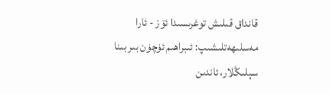قانداق قىلىش توغرىسىدا ئۆز - ئارا مەسلىھەتلىشىپ: ئىبراھىم ئۈچۈن بىر بىنا سېلىڭلار، ئاندىن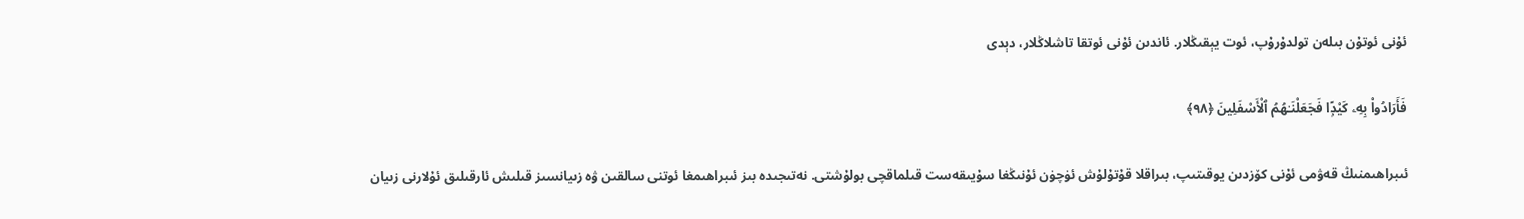ئۇنى ئوتۇن بىلەن تولدۇرۇپ، ئوت يېقىڭلار. ئاندىن ئۇنى ئوتقا تاشلاڭلار، دېدى

فَأَرَادُوا۟ بِهِۦ كَيْدًۭا فَجَعَلْنَـٰهُمُ ٱلْأَسْفَلِينَ ﴿٩٨﴾

ئىبراھىمنىڭ قەۋمى ئۇنى كۆزدىن يوقىتىپ، بىراقلا قۇتۇلۇش ئۈچۈن ئۇنىڭغا سۇيىقەست قىلماقچى بولۇشتى. نەتىجىدە بىز ئىبراھىمغا ئوتنى سالقىن ۋە زىيانسىز قىلىش ئارقىلىق ئۇلارنى زىيان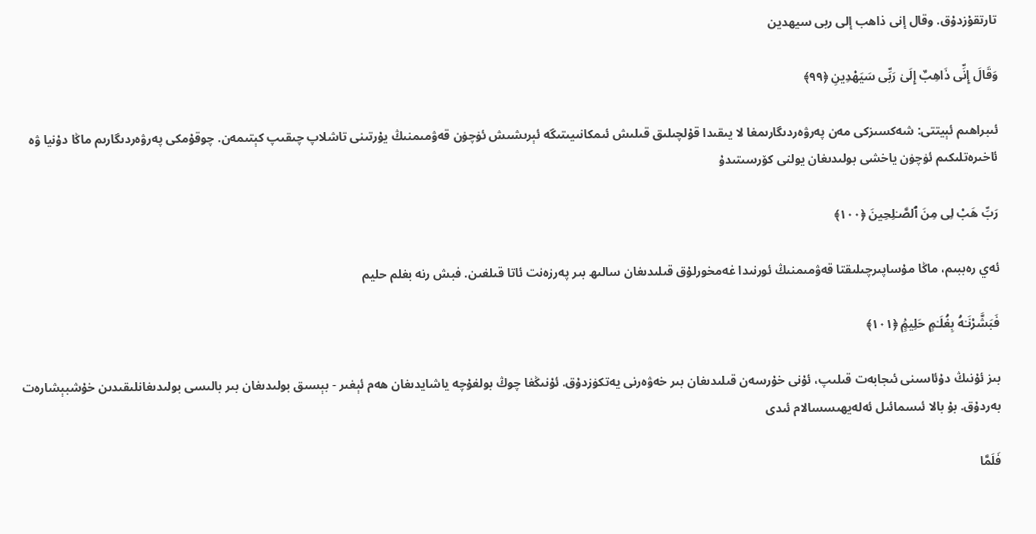تارتقۇزدۇق. وقال إنى ذاهب إلى ربى سيهدين

وَقَالَ إِنِّى ذَاهِبٌ إِلَىٰ رَبِّى سَيَهْدِينِ ﴿٩٩﴾

ئىبراھىم ئېيتتى: شەكسىزكى مەن پەرۋەردىگارىمغا لا يىقىدا قۇلچىلىق قىلىش ئىمكانىيىتىگە ئېرىشىش ئۈچۈن قەۋمىمنىڭ يۇرتىنى تاشلاپ چىقىپ كېتىمەن. چوقۇمكى پەرۋەردىگارىم ماڭا دۇنيا ۋە ئاخىرەتلىكىم ئۈچۈن ياخشى بولىدىغان يولنى كۆرسىتىدۇ

رَبِّ هَبْ لِى مِنَ ٱلصَّـٰلِحِينَ ﴿١٠٠﴾

ئەي رەببىم، ماڭا مۇساپىرچىلىقتا قەۋمىمنىڭ ئورنىدا غەمخورلۇق قىلىدىغان سالىھ بىر پەرزەنت ئاتا قىلغىن. فبش رنه بغلم حليم

فَبَشَّرْنَـٰهُ بِغُلَـٰمٍ حَلِيمٍۢ ﴿١٠١﴾

بىز ئۇنىڭ دۇئاسىنى ئىجابەت قىلىپ، ئۇنى خۇرسەن قىلىدىغان بىر خەۋەرنى يەتكۈزدۇق. ئۇنىڭغا چوڭ بولغۇچە ياشايدىغان ھەم ئېغىر - بېسىق بولىدىغان بىر بالىسى بولىدىغانلىقىدىن خۇشبېشارەت بەردۇق. بۇ بالا ئىسمائىل ئەلەيھىسسالام ئىدى

فَلَمَّا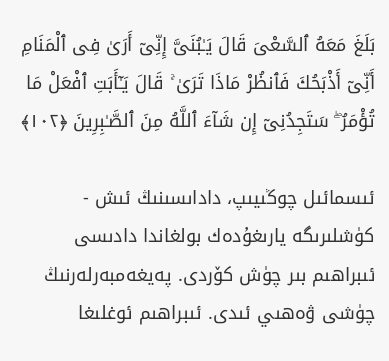بَلَغَ مَعَهُ ٱلسَّعْىَ قَالَ يَـٰبُنَىَّ إِنِّىٓ أَرَىٰ فِى ٱلْمَنَامِ أَنِّىٓ أَذْبَحُكَ فَٱنظُرْ مَاذَا تَرَىٰ ۚ قَالَ يَـٰٓأَبَتِ ٱفْعَلْ مَا تُؤْمَرُ ۖ سَتَجِدُنِىٓ إِن شَآءَ ٱللَّهُ مِنَ ٱلصَّـٰبِرِينَ ﴿١٠٢﴾

ئىسمائىل چوڭىيىپ، داداىسىنىڭ ئىش - كۈشلىرىگە يارىغۇدەك بولغاندا دادىسى ئىبراھىم بىر چۈش كۆردى. پەيغەمبەرلەرنىڭ چۈشى ۋەھىي ئىدى. ئىبراھىم ئوغلىغا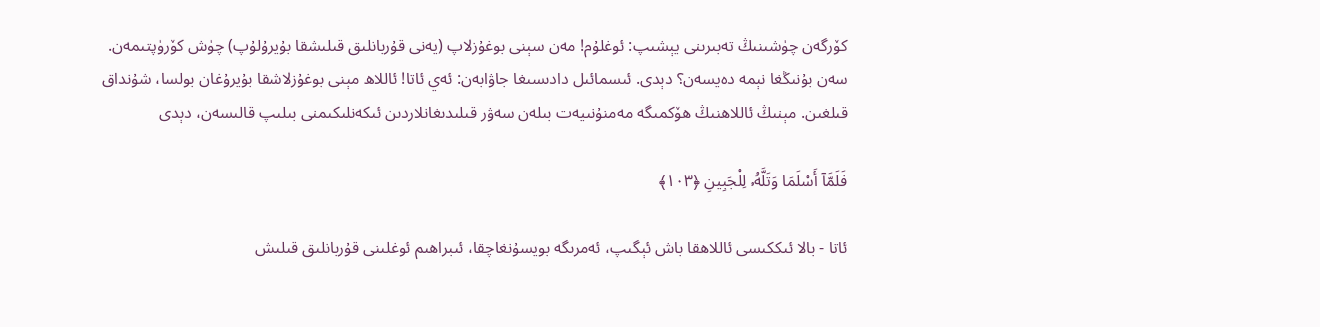كۆرگەن چۈشىنىڭ تەبىرىنى يېشىپ: ئوغلۇم! مەن سېنى بوغۇزلاپ (يەنى قۇربانلىق قىلىشقا بۇيرۇلۇپ) چۈش كۆرۈپتىمەن. سەن بۇنىڭغا نېمە دەيسەن؟ دېدى. ئىسمائىل دادىسىغا جاۋابەن: ئەي ئاتا! ئاللاھ مېنى بوغۇزلاشقا بۇيرۇغان بولسا، شۇنداق قىلغىن. مېنىڭ ئاللاھنىڭ ھۆكمىگە مەمنۇنىيەت بىلەن سەۋر قىلىدىغانلاردىن ئىكەنلىكىمنى بىلىپ قالىسەن، دېدى

فَلَمَّآ أَسْلَمَا وَتَلَّهُۥ لِلْجَبِينِ ﴿١٠٣﴾

ئاتا - بالا ئىككىسى ئاللاھقا باش ئېگىپ، ئەمرىگە بويسۇنغاچقا، ئىبراھىم ئوغلىنى قۇربانلىق قىلىش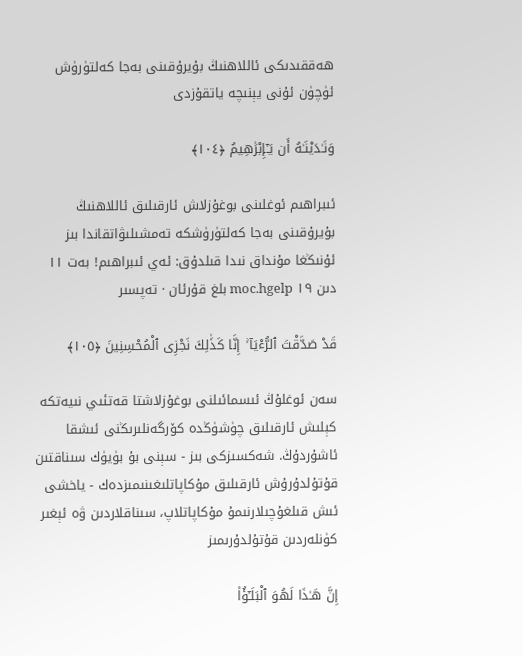ھەققىدىكى ئاللاھنىڭ بۇيرۇقىنى بەجا كەلتۈرۈش ئۈچۈن ئۇنى يېنىچە ياتقۇزدى

وَنَـٰدَيْنَـٰهُ أَن يَـٰٓإِبْرَٰهِيمُ ﴿١٠٤﴾

ئىبراھىم ئوغلىنى بوغۇزلاش ئارقىلىق ئاللاھنىڭ بۇيرۇقىنى بەجا كەلتۈرۈشكە تەمشىلىۋاتقاندا بىز ئۇنىڭغا مۇنداق نىدا قىلدۇق: ئەي ئىبراھىم! بەت ۱۱ دىن ۱۹ moc.hgelp بلغ قۇرئان · تەپسىر

قَدْ صَدَّقْتَ ٱلرُّءْيَآ ۚ إِنَّا كَذَٰلِكَ نَجْزِى ٱلْمُحْسِنِينَ ﴿١٠٥﴾

سەن ئوغلۇڭ ئىسمائىلنى بوغۇزلاشتا قەتئىي نىيەتكە كېلىش ئارقىلىق چۈشۈڭدە كۆرگەنلىرىڭنى ئىشقا ئاشۇردۇڭ. شەكسىزكى بىز - سېنى بۇ بۈيۈك سىناقتىن قۇتۇلدۇرۇش ئارقىلىق مۇكاپاتلىغىنىمىزدەك - ياخشى ئىش قىلغۇچىلارنىمۇ مۇكاپاتلاپ، سىناقلاردىن ۋە ئېغىر كۈنلەردىن قۇتۇلدۇرىمىز

إِنَّ هَـٰذَا لَهُوَ ٱلْبَلَـٰٓؤُا۟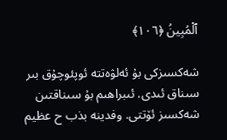ٱلْمُبِينُ ﴿١٠٦﴾

شەكسىزكى بۇ ئەلۋەتتە ئوپئوچۇق بىر سىناق ئىدى. ئىبراھىم بۇ سىناقتىن شەكسىز ئۆتتى. وفدينه بذب ح عظيم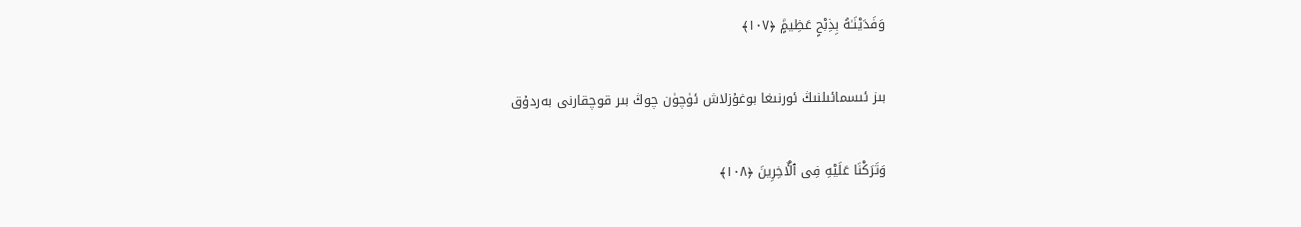وَفَدَيْنَـٰهُ بِذِبْحٍ عَظِيمٍۢ ﴿١٠٧﴾

بىز ئىسمائىلنىڭ ئورنىغا بوغۇزلاش ئۈچۈن چوڭ بىر قوچقارنى بەردۇق

وَتَرَكْنَا عَلَيْهِ فِى ٱلْـَٔاخِرِينَ ﴿١٠٨﴾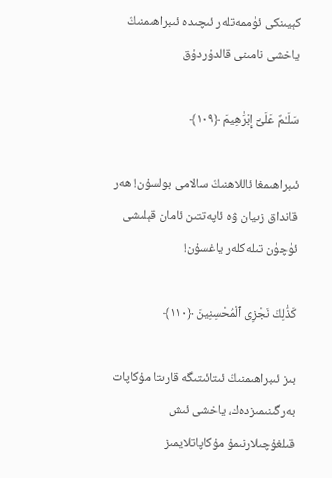كېيىنكى ئۈممەتلەر ئىچىدە ئىبراھىمنىڭ ياخشى نامىنى قالدۇردۇق

سَلَـٰمٌ عَلَىٰٓ إِبْرَٰهِيمَ ﴿١٠٩﴾

ئىبراھىمغا ئاللاھنىڭ سالامى بولسۇن! ھەر قانداق زىيان ۋە ئاپەتتىن ئامان قېلىشى ئۈچۈن تىلەكلەر ياغسۇن!

كَذَٰلِكَ نَجْزِى ٱلْمُحْسِنِينَ ﴿١١٠﴾

بىز ئىبراھىمنىڭ ئىتائىتىگە قارىتا مۇكاپات بەرگىنىمىزدەك، ياخشى ئىش قىلغۇچىلارنىمۇ مۇكاپاتلايمىز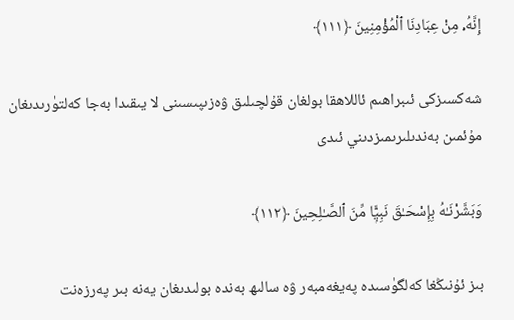إِنَّهُۥ مِنْ عِبَادِنَا ٱلْمُؤْمِنِينَ ﴿١١١﴾

شەكسىزكى ئىبراھىم ئاللاھقا بولغان قۇلچىلىق ۋەزىپىسىنى لا يىقىدا بەجا كەلتۈرىدىغان مۇئمىن بەندىلىرىمىزدىني ئىدى

وَبَشَّرْنَـٰهُ بِإِسْحَـٰقَ نَبِيًّۭا مِّنَ ٱلصَّـٰلِحِينَ ﴿١١٢﴾

بىز ئۇنىڭغا كەلگۈسىدە پەيغەمبەر ۋە سالىھ بەندە بولىدىغان يەنە بىر پەرزەنت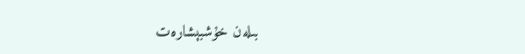بىلەن خۇشبېشارەت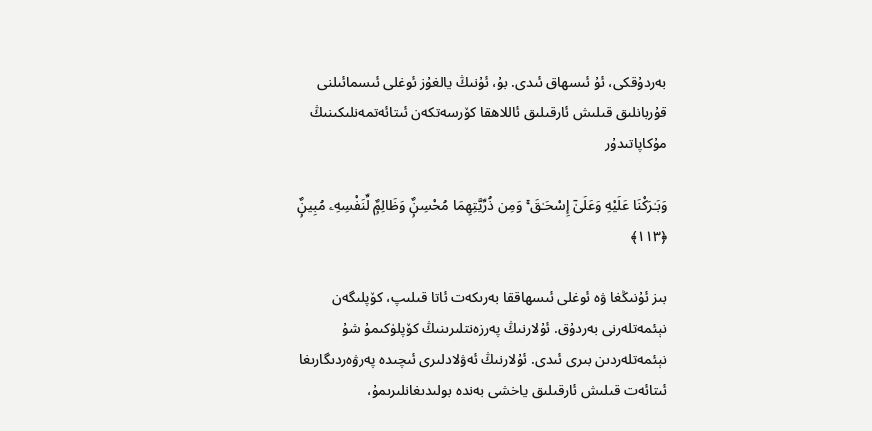بەردۇقكى، ئۇ ئىسھاق ئىدى. بۇ، ئۇنىڭ يالغۇز ئوغلى ئىسمائىلنى قۇربانلىق قىلىش ئارقىلىق ئاللاھقا كۆرسەتكەن ئىتائەتمەنلىكىنىڭ مۇكاپاتىدۇر

وَبَـٰرَكْنَا عَلَيْهِ وَعَلَىٰٓ إِسْحَـٰقَ ۚ وَمِن ذُرِّيَّتِهِمَا مُحْسِنٌۭ وَظَالِمٌۭ لِّنَفْسِهِۦ مُبِينٌۭ ﴿١١٣﴾

بىز ئۇنىڭغا ۋە ئوغلى ئىسھاققا بەرىكەت ئاتا قىلىپ، كۆپلىگەن نېئمەتلەرنى بەردۇق. ئۇلارنىڭ پەرزەنتلىرىنىڭ كۆپلۈكىمۇ شۇ نېئمەتلەردىن بىرى ئىدى. ئۇلارنىڭ ئەۋلادلىرى ئىچىدە پەرۋەردىگارىغا ئىتائەت قىلىش ئارقىلىق ياخشى بەندە بولىدىغانلىرىمۇ،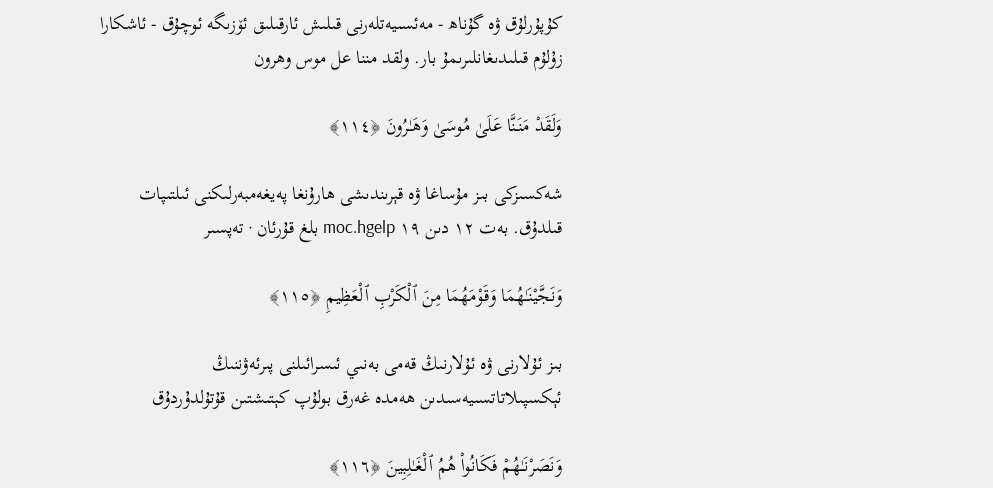كۇپۇرلۇق ۋە گۇناھ - مەئسىيەتلەرنى قىلىش ئارقىلىق ئۆزىگە ئوچۇق - ئاشكارا زۇلۇم قىلىدىغانلىرىمۇ بار. ولقد مننا عل موس وهرون

وَلَقَدْ مَنَنَّا عَلَىٰ مُوسَىٰ وَهَـٰرُونَ ﴿١١٤﴾

شەكسىزكى بىز مۇساغا ۋە قېرىندىشى ھارۇنغا پەيغەمبەرلىكنى ئىلتىپات قىلدۇق. بەت ۱۲ دىن ۱۹ moc.hgelp بلغ قۇرئان · تەپسىر

وَنَجَّيْنَـٰهُمَا وَقَوْمَهُمَا مِنَ ٱلْكَرْبِ ٱلْعَظِيمِ ﴿١١٥﴾

بىز ئۇلارنى ۋە ئۇلارنىڭ قەمى بەنىي ئىسرائىلنى پىرئەۋننىڭ ئېكسپىلاتاتسىيەسىدىن ھەمدە غەرق بولۇپ كېتىشتىن قۇتۇلدۇردۇق

وَنَصَرْنَـٰهُمْ فَكَانُوا۟ هُمُ ٱلْغَـٰلِبِينَ ﴿١١٦﴾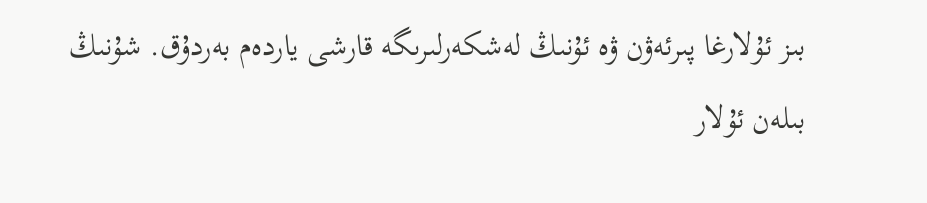بىز ئۇلارغا پىرئەۋن ۋە ئۇنىڭ لەشكەرلىرىگە قارشى ياردەم بەردۇق. شۇنىڭ بىلەن ئۇلار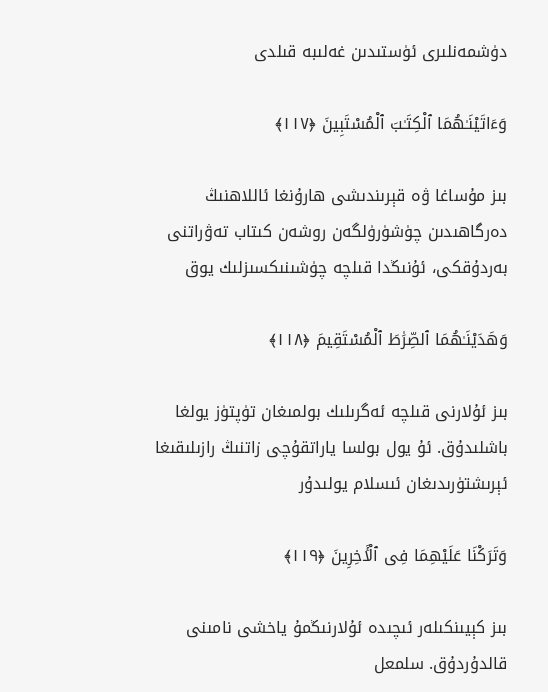دۈشمەنلىرى ئۈستىدىن غەلىبە قىلدى

وَءَاتَيْنَـٰهُمَا ٱلْكِتَـٰبَ ٱلْمُسْتَبِينَ ﴿١١٧﴾

بىز مۇساغا ۋە قېرىندىشى ھارۇنغا ئاللاھنىڭ دەرگاھىدىن چۈشۈرۈلگەن روشەن كىتاب تەۋراتنى بەردۇقكى، ئۇنىڭدا قىلچە چۈشىنىكسىزلىك يوق

وَهَدَيْنَـٰهُمَا ٱلصِّرَٰطَ ٱلْمُسْتَقِيمَ ﴿١١٨﴾

بىز ئۇلارنى قىلچە ئەگرىلىك بولمىغان تۈپتۈز يولغا باشلىدۇق. ئۇ يول بولسا ياراتقۇچى زاتنىڭ رازىلىقىغا ئېرىشتۈرىدىغان ئىسلام يولىدۇر

وَتَرَكْنَا عَلَيْهِمَا فِى ٱلْـَٔاخِرِينَ ﴿١١٩﴾

بىز كېيىنكىلەر ئىچىدە ئۇلارنىڭمۇ ياخشى نامىنى قالدۇردۇق. سلمعل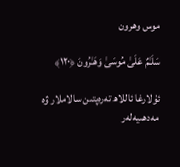موس وهرون

سَلَـٰمٌ عَلَىٰ مُوسَىٰ وَهَـٰرُونَ ﴿١٢٠﴾

ئۇلارغا ئاللاھ تەرەپتىن سالاملار ۋە مەدھىيەلەر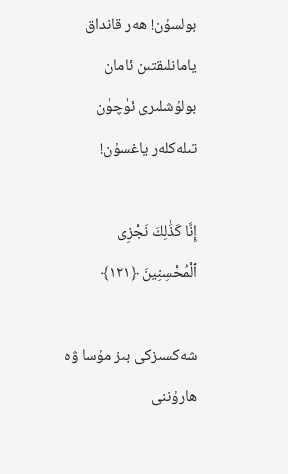بولسۇن! ھەر قانداق يامانلىقتىن ئامان بولۇشلىرى ئۈچۈن تىلەكلەر ياغسۇن!

إِنَّا كَذَٰلِكَ نَجْزِى ٱلْمُحْسِنِينَ ﴿١٢١﴾

شەكسىزكى بىز مۇسا ۋە ھارۇننى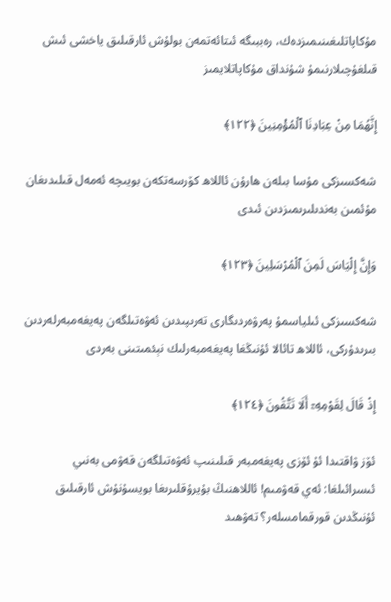مۇكاپاتلىغىنىمىزدەك، رەببىگە ئىتائەتمەن بولۇش ئارقىلىق ياخشى ئىش قىلغۇچىلارنىمۇ شۇنداق مۇكاپاتلايمىز

إِنَّهُمَا مِنْ عِبَادِنَا ٱلْمُؤْمِنِينَ ﴿١٢٢﴾

شەكسىزكى مۇسا بىلەن ھارۇن ئاللاھ كۆرسەتكەن بويىچە ئەمەل قىلىدىغان مۇئمىن بەندىلىرىمىزدىن ئىدى

وَإِنَّ إِلْيَاسَ لَمِنَ ٱلْمُرْسَلِينَ ﴿١٢٣﴾

شەكسىزكى ئىلياسمۇ پەرۋەردىگارى تەرىپىدىن ئەۋەتىلگەن پەيغەمبەرلەردىن بىرىدۇركى، ئاللاھ تائالا ئۇنىڭغا پەيغەمبەرلىك نېئمىتىنى بەردى

إِذْ قَالَ لِقَوْمِهِۦٓ أَلَا تَتَّقُونَ ﴿١٢٤﴾

ئۆز ۋاقتىدا ئۇ ئۆزى پەيغەمبەر قىلىنىپ ئەۋەتىلگەن قەۋمى بەنىي ئىسرائىلغا: ئەي قەۋمىم! ئاللاھنىڭ بۇيرۇقلىرىغا بويسۇنۇش ئارقىلىق ئۇنىڭدىن قورقمامسلەر؟ تەۋھىد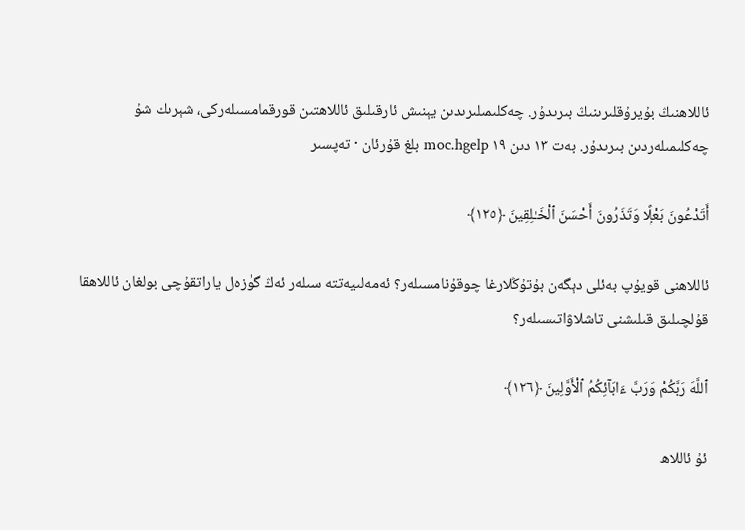ئاللاھنىڭ بۇيرۇقلىرىنىڭ بىرىدۇر. چەكلىمىلىرىدىن يېنىش ئارقىلىق ئاللاھتىن قورقمامسىلەركى، شېرىك شۇ چەكلىمىلەردىن بىرىدۇر. بەت ۱۳ دىن ۱۹ moc.hgelp بلغ قۇرئان · تەپسىر

أَتَدْعُونَ بَعْلًۭا وَتَذَرُونَ أَحْسَنَ ٱلْخَـٰلِقِينَ ﴿١٢٥﴾

ئاللاھنى قويۇپ بەئلى دېگەن بۇتۇڭلارغا چوقۇنامسىلەر؟ ئەمەلىيەتتە سىلەر ئەڭ گۈزەل ياراتقۇچى بولغان ئاللاھقا قۇلچىلىق قىلىشنى تاشلاۋاتىسىلەر؟

ٱللَّهَ رَبَّكُمْ وَرَبَّ ءَابَآئِكُمُ ٱلْأَوَّلِينَ ﴿١٢٦﴾

ئۇ ئاللاھ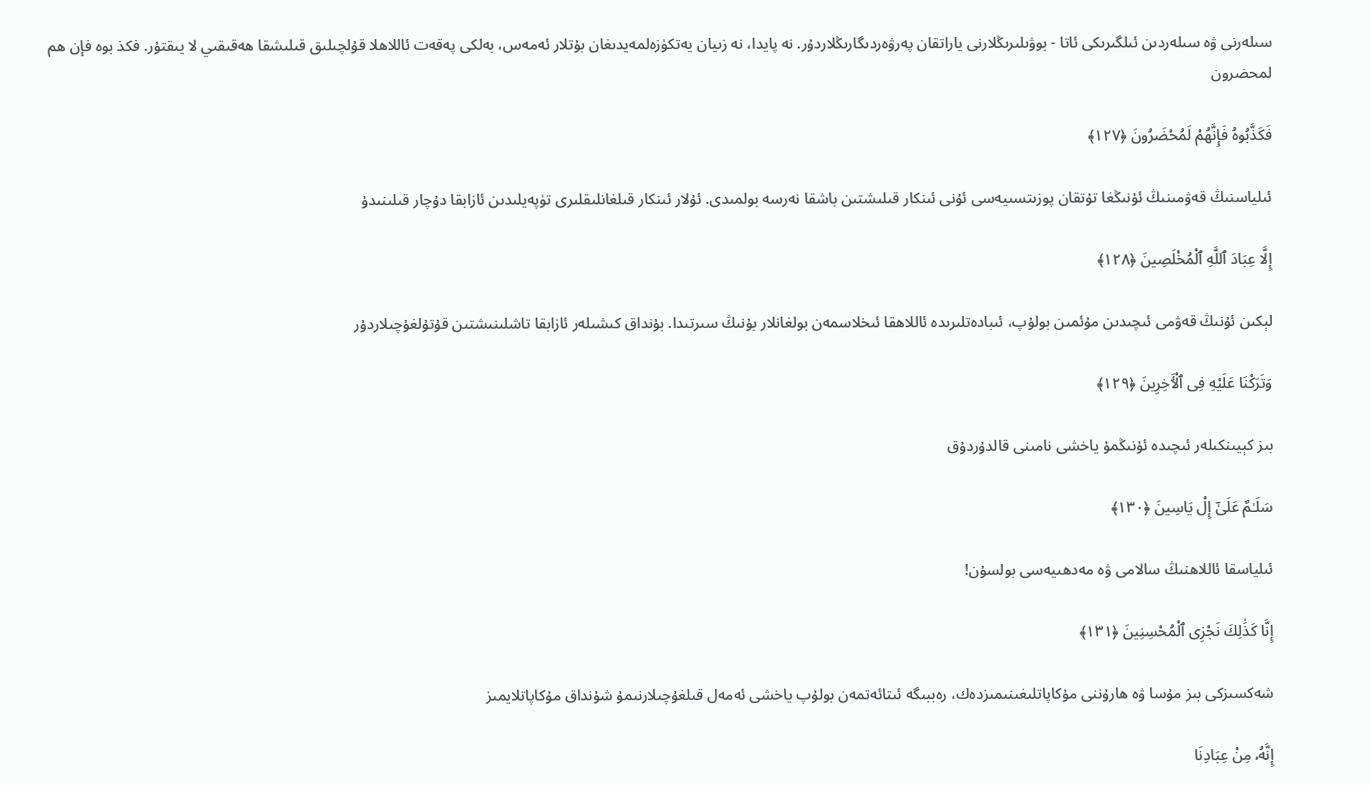سىلەرنى ۋە سىلەردىن ئىلگىرىكى ئاتا - بوۋىلىرىڭلارنى ياراتقان پەرۋەردىگارىڭلاردۇر. نە پايدا، نە زىيان يەتكۈزەلمەيدىغان بۇتلار ئەمەس، بەلكى پەقەت ئاللاھلا قۇلچىلىق قىلىشقا ھەقىقىي لا يىقتۇر. فكذ بوه فإن هم لمحضرون

فَكَذَّبُوهُ فَإِنَّهُمْ لَمُحْضَرُونَ ﴿١٢٧﴾

ئىلياسنىڭ قەۋمىنىڭ ئۇنىڭغا تۇتقان پوزىتسىيەسى ئۇنى ئىنكار قىلىشتىن باشقا نەرسە بولمىدى. ئۇلار ئىنكار قىلغانلىقلىرى تۈپەيلىدىن ئازابقا دۇچار قىلىنىدۇ

إِلَّا عِبَادَ ٱللَّهِ ٱلْمُخْلَصِينَ ﴿١٢٨﴾

لېكىن ئۇنىڭ قەۋمى ئىچىدىن مۇئمىن بولۇپ، ئىبادەتلىرىدە ئاللاھقا ئىخلاسمەن بولغانلار بۇنىڭ سىرتىدا. بۇنداق كىشىلەر ئازابقا تاشلىنىشتىن قۇتۇلغۇچىلاردۇر

وَتَرَكْنَا عَلَيْهِ فِى ٱلْـَٔاخِرِينَ ﴿١٢٩﴾

بىز كېيىنكىلەر ئىچىدە ئۇنىڭمۇ ياخشى نامىنى قالدۇردۇق

سَلَـٰمٌ عَلَىٰٓ إِلْ يَاسِينَ ﴿١٣٠﴾

ئىلياسقا ئاللاھنىڭ سالامى ۋە مەدھىيەسى بولسۇن!

إِنَّا كَذَٰلِكَ نَجْزِى ٱلْمُحْسِنِينَ ﴿١٣١﴾

شەكسىزكى بىز مۇسا ۋە ھارۇننى مۇكاپاتلىغىنىمىزدەك، رەببىگە ئىتائەتمەن بولۇپ ياخشى ئەمەل قىلغۇچىلارنىمۇ شۇنداق مۇكاپاتلايمىز

إِنَّهُۥ مِنْ عِبَادِنَا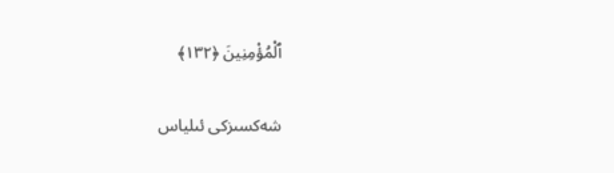ٱلْمُؤْمِنِينَ ﴿١٣٢﴾

شەكسىزكى ئىلياس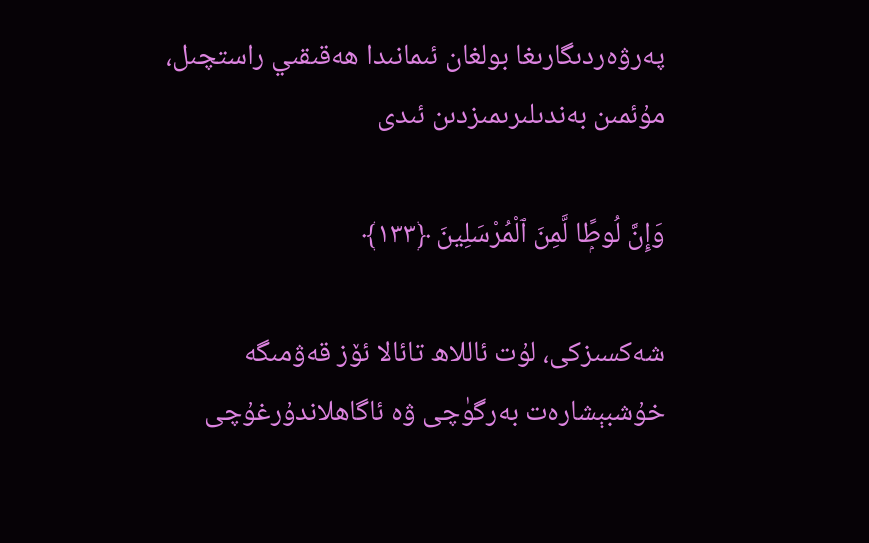پەرۋەردىگارىغا بولغان ئىمانىدا ھەقىقىي راستچىل، مۇئمىن بەندىلىرىمىزدىن ئىدى

وَإِنَّ لُوطًۭا لَّمِنَ ٱلْمُرْسَلِينَ ﴿١٣٣﴾

شەكسىزكى، لۇت ئاللاھ تائالا ئۆز قەۋمىگە خۇشبېشارەت بەرگۈچى ۋە ئاگاھلاندۇرغۇچى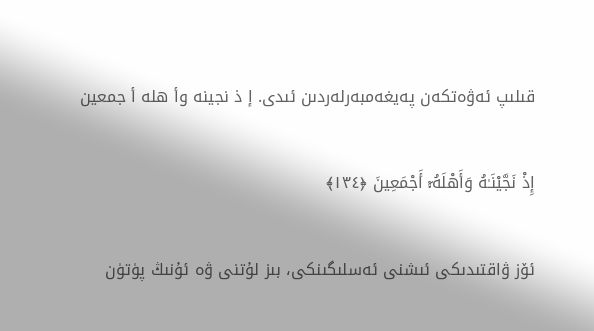قىلىپ ئەۋەتكەن پەيغەمبەرلەردىن ئىدى. إ ذ نجينه وأ هله أ جمعين

إِذْ نَجَّيْنَـٰهُ وَأَهْلَهُۥٓ أَجْمَعِينَ ﴿١٣٤﴾

ئۆز ۋاقتىدىكى ئىشنى ئەسلىگىنكى، بىز لۇتنى ۋە ئۇنىڭ پۈتۈن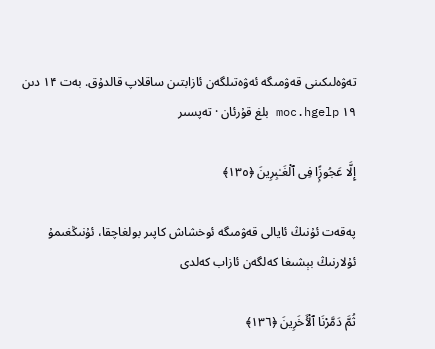تەۋەلىكىنى قەۋمىگە ئەۋەتىلگەن ئازابتىن ساقلاپ قالدۇق. بەت ۱۴ دىن ۱۹ moc.hgelp بلغ قۇرئان · تەپسىر

إِلَّا عَجُوزًۭا فِى ٱلْغَـٰبِرِينَ ﴿١٣٥﴾

پەقەت ئۇنىڭ ئايالى قەۋمىگە ئوخشاش كاپىر بولغاچقا، ئۇنىڭغىمۇ ئۇلارنىڭ بېشىغا كەلگەن ئازاب كەلدى

ثُمَّ دَمَّرْنَا ٱلْـَٔاخَرِينَ ﴿١٣٦﴾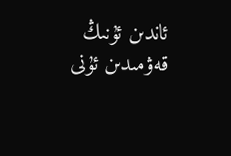ئاندىن ئۇنىڭ قەۋمىدىن ئۇنى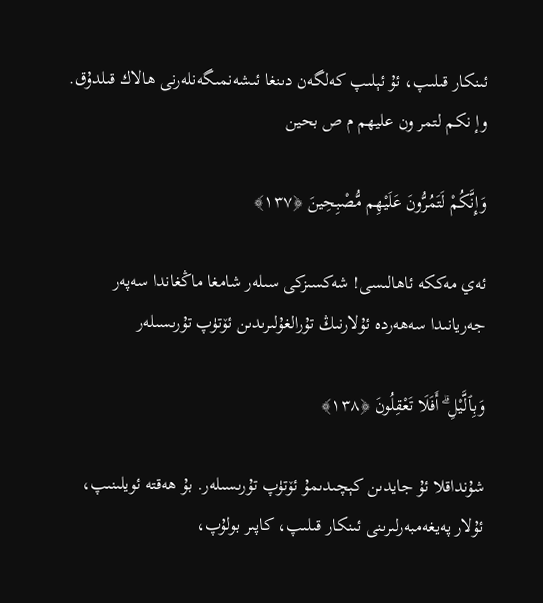ئىنكار قىلىپ، ئۇ ئېلىپ كەلگەن دىنغا ئىشەنمىگەنلەرنى ھالاك قىلدۇق. وإ نكم لتمر ون عليهم م ص بحين

وَإِنَّكُمْ لَتَمُرُّونَ عَلَيْهِم مُّصْبِحِينَ ﴿١٣٧﴾

ئەي مەككە ئاھالىسى! شەكسىزكى سىلەر شامغا ماڭغاندا سەپەر جەريانىدا سەھەردە ئۇلارنىڭ تۇرالغۇلىرىدىن ئۆتۈپ تۇرىسىلەر

وَبِٱلَّيْلِ ۗ أَفَلَا تَعْقِلُونَ ﴿١٣٨﴾

شۇنداقلا ئۇ جايدىن كېچىدىمۇ ئۆتۈپ تۇرىسىلەر. بۇ ھەقتە ئويلىنىپ، ئۇلار پەيغەمبەرلىرىنى ئىنكار قىلىپ، كاپىر بولۇپ،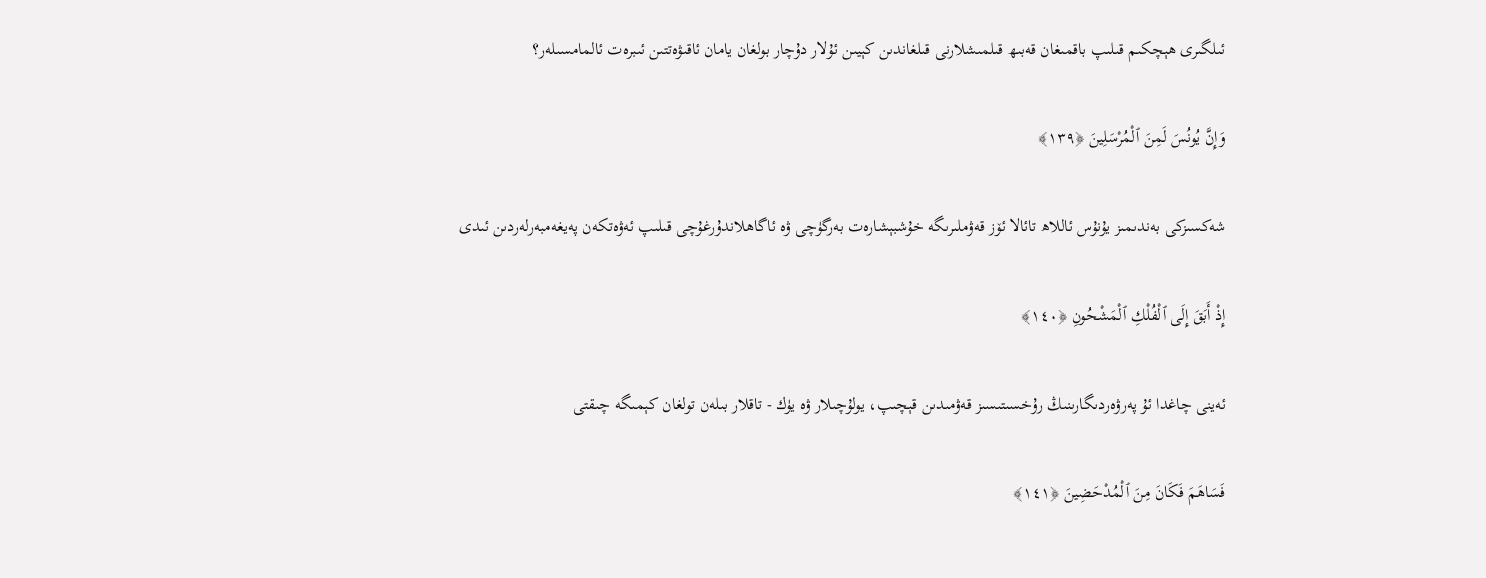ئىلگىرى ھېچكىم قىلىپ باقمىغان قەبىھ قىلمىشلارنى قىلغاندىن كېيىن ئۇلار دۇچار بولغان يامان ئاقىۋەتتىن ئىبرەت ئالمامسىلەر؟

وَإِنَّ يُونُسَ لَمِنَ ٱلْمُرْسَلِينَ ﴿١٣٩﴾

شەكسىزكى بەندىمىز يۇنۇس ئاللاھ تائالا ئۆز قەۋملىرىگە خۇشبېشارەت بەرگۈچى ۋە ئاگاھلاندۇرغۇچى قىلىپ ئەۋەتكەن پەيغەمبەرلەردىن ئىدى

إِذْ أَبَقَ إِلَى ٱلْفُلْكِ ٱلْمَشْحُونِ ﴿١٤٠﴾

ئەينى چاغدا ئۇ پەرۋەردىگارىنىڭ رۇخسىتىسىز قەۋمىدىن قېچىپ، يولۇچىلار ۋە يۈك - تاقلار بىلەن تولغان كېمىگە چىقتى

فَسَاهَمَ فَكَانَ مِنَ ٱلْمُدْحَضِينَ ﴿١٤١﴾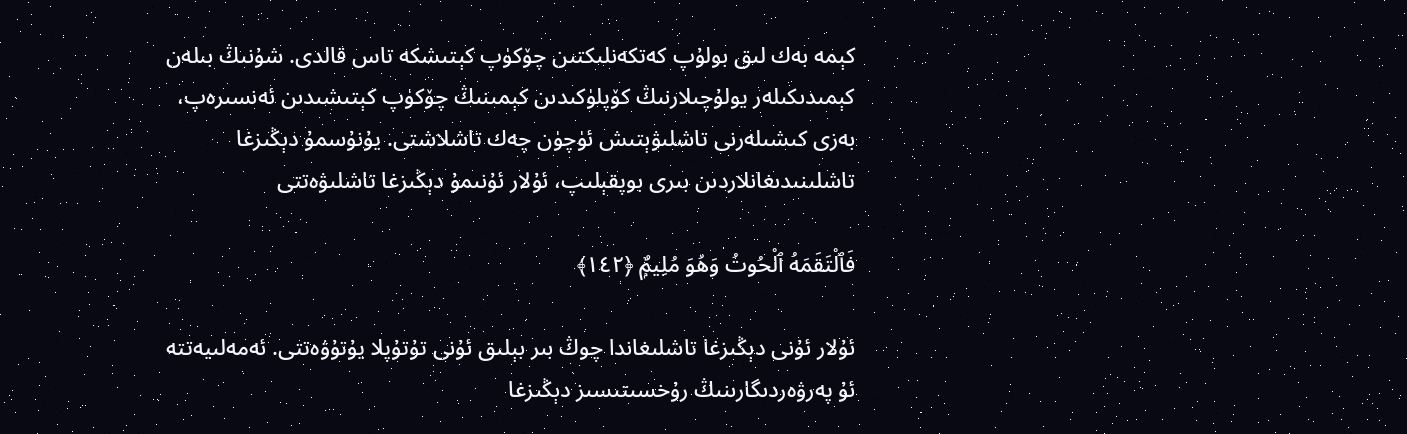كېمە بەك لىق بولۇپ كەتكەنلىكتىن چۆكۈپ كېتىشكە تاس قالدى. شۇنىڭ بىلەن كېمىدىكىلەر يولۇچىلارنىڭ كۆپلۈكىدىن كېمىنىڭ چۆكۈپ كېتىشىدىن ئەنسىرەپ، بەزى كىشىلەرنى تاشلىۋېتىش ئۈچۈن چەك تاشلاشتى. يۇنۇسمۇ دېڭىزغا تاشلىنىدىغانلاردىن بىرى بوپقېلىپ، ئۇلار ئۇنىمۇ دېڭىزغا تاشلىۋەتتى

فَٱلْتَقَمَهُ ٱلْحُوتُ وَهُوَ مُلِيمٌۭ ﴿١٤٢﴾

ئۇلار ئۇنى دېڭىزغا تاشلىغاندا چوڭ بىر بېلىق ئۇنى تۇتۇپلا يۇتۇۋەتتى. ئەمەلىيەتتە ئۇ پەرۋەردىگارىنىڭ رۇخسىتىسىز دېڭىزغا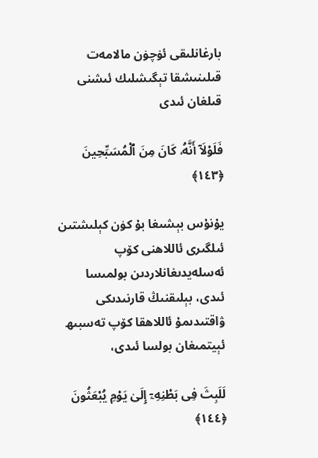بارغانلىقى ئۈچۈن مالامەت قىلىنىشقا تېگىشلىك ئىشنى قىلغان ئىدى

فَلَوْلَآ أَنَّهُۥ كَانَ مِنَ ٱلْمُسَبِّحِينَ ﴿١٤٣﴾

يۇنۇس بېشىغا بۇ كۈن كېلىشتىن ئىلگىرى ئاللاھنى كۆپ ئەسلەيدىغانلاردىن بولمىسا ئىدى، بېلىقنىڭ قارنىدىكى ۋاقتىدىمۇ ئاللاھقا كۆپ تەسبىھ ئېيتمىغان بولسا ئىدى،

لَلَبِثَ فِى بَطْنِهِۦٓ إِلَىٰ يَوْمِ يُبْعَثُونَ ﴿١٤٤﴾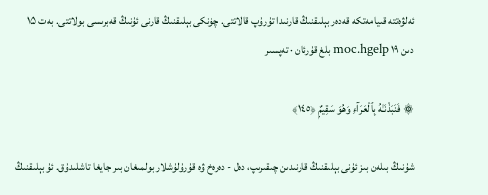ئەلۋەتتە قىيامەتكە قەدەر بېلىقنىڭ قارنىدا تۇرۇپ قالاتتى. چۈنكى بېلىقنىڭ قارنى ئۇنىڭ قەبرىسى بولاتتى. بەت ۱۵ دىن ۱۹ moc.hgelp بلغ قۇرئان · تەپسىر

۞ فَنَبَذْنَـٰهُ بِٱلْعَرَآءِ وَهُوَ سَقِيمٌۭ ﴿١٤٥﴾

شۇنىڭ بىلەن بىز ئۇنى بېلىقنىڭ قارنىدىن چىقىرىپ، دەل - دەرەخ ۋە قۇرۇلۇشلار بولمىغان بىر جايغا تاشلىدۇق. ئۇ بېلىقنىڭ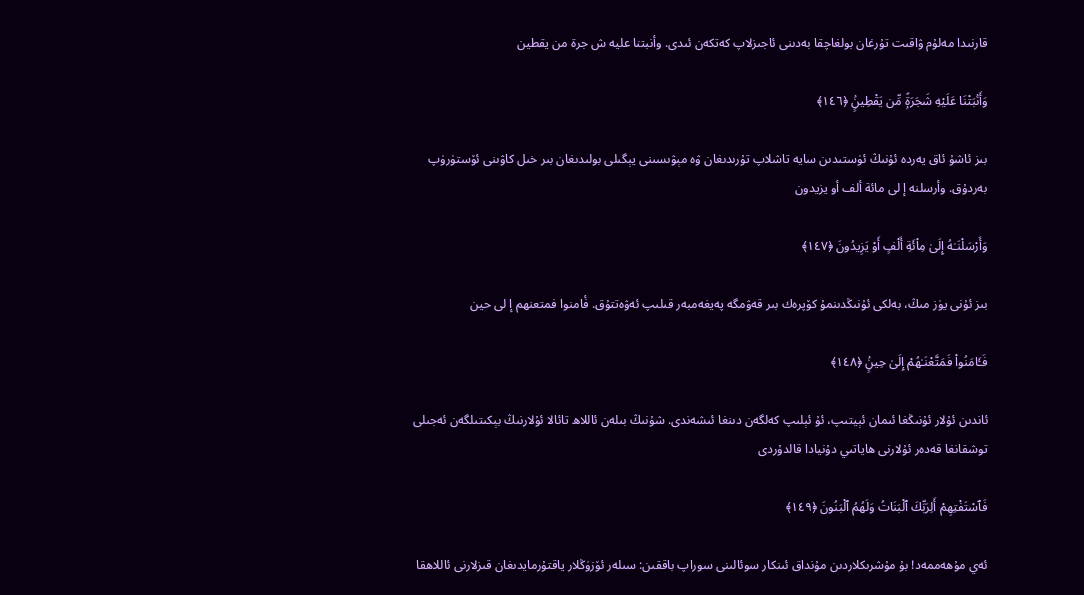قارنىدا مەلۇم ۋاقىت تۇرغان بولغاچقا بەدىنى ئاجىزلاپ كەتكەن ئىدى. وأنبتنا عليه ش جرة من يقطين

وَأَنۢبَتْنَا عَلَيْهِ شَجَرَةًۭ مِّن يَقْطِينٍۢ ﴿١٤٦﴾

بىز ئاشۇ ئاق يەردە ئۇنىڭ ئۈستىدىن سايە تاشلاپ تۇرىدىغان ۋە مېۋىسىنى يېگىلى بولىدىغان بىر خىل كاۋىنى ئۆستۈرۈپ بەردۇق. وأرسلنه إ لى مائة ألف أو يزيدون

وَأَرْسَلْنَـٰهُ إِلَىٰ مِا۟ئَةِ أَلْفٍ أَوْ يَزِيدُونَ ﴿١٤٧﴾

بىز ئۇنى يۈز مىڭ، بەلكى ئۇنىڭدىنمۇ كۆپرەك بىر قەۋمگە پەيغەمبەر قىلىپ ئەۋەتتۇق. فٔامنوا فمتعنهم إ لى حين

فَـَٔامَنُوا۟ فَمَتَّعْنَـٰهُمْ إِلَىٰ حِينٍۢ ﴿١٤٨﴾

ئاندىن ئۇلار ئۇنىڭغا ئىمان ئېيتىپ، ئۇ ئېلىپ كەلگەن دىنغا ئىشەندى. شۇنىڭ بىلەن ئاللاھ تائالا ئۇلارنىڭ بېكىتىلگەن ئەجىلى توشقانغا قەدەر ئۇلارنى ھاياتىي دۇنيادا قالدۇردى

فَٱسْتَفْتِهِمْ أَلِرَبِّكَ ٱلْبَنَاتُ وَلَهُمُ ٱلْبَنُونَ ﴿١٤٩﴾

ئەي مۇھەممەد! بۇ مۇشرىكلاردىن مۇنداق ئىنكار سوئالىنى سوراپ باققىن: سىلەر ئۆزۈڭلار ياقتۇرمايدىغان قىزلارنى ئاللاھقا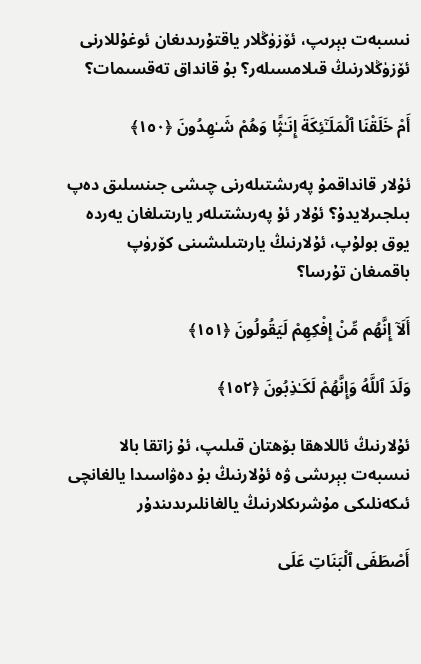نىسبەت بېرىپ، ئۆزۈڭلار ياقتۇرىدىغان ئوغۇللارنى ئۆزۈڭلارنىڭ قىلامسىلەر؟ بۇ قانداق تەقسىمات؟

أَمْ خَلَقْنَا ٱلْمَلَـٰٓئِكَةَ إِنَـٰثًۭا وَهُمْ شَـٰهِدُونَ ﴿١٥٠﴾

ئۇلار قانداقمۇ پەرىشتىلەرنى چىشى جىنسلىق دەپ بىلجىرلايدۇ؟ ئۇلار ئۇ پەرىشتىلەر يارىتىلغان يەردە يوق بولۇپ، ئۇلارنىڭ يارىتىلىشىنى كۆرۈپ باقمىغان تۇرسا؟

أَلَآ إِنَّهُم مِّنْ إِفْكِهِمْ لَيَقُولُونَ ﴿١٥١﴾

وَلَدَ ٱللَّهُ وَإِنَّهُمْ لَكَـٰذِبُونَ ﴿١٥٢﴾

ئۇلارنىڭ ئاللاھقا بۆھتان قىلىپ، ئۇ زاتقا بالا نىسبەت بېرىشى ۋە ئۇلارنىڭ بۇ دەۋاسىدا يالغانچى ئىكەنلىكى مۇشرىكلارنىڭ يالغانلىرىدىندۇر

أَصْطَفَى ٱلْبَنَاتِ عَلَى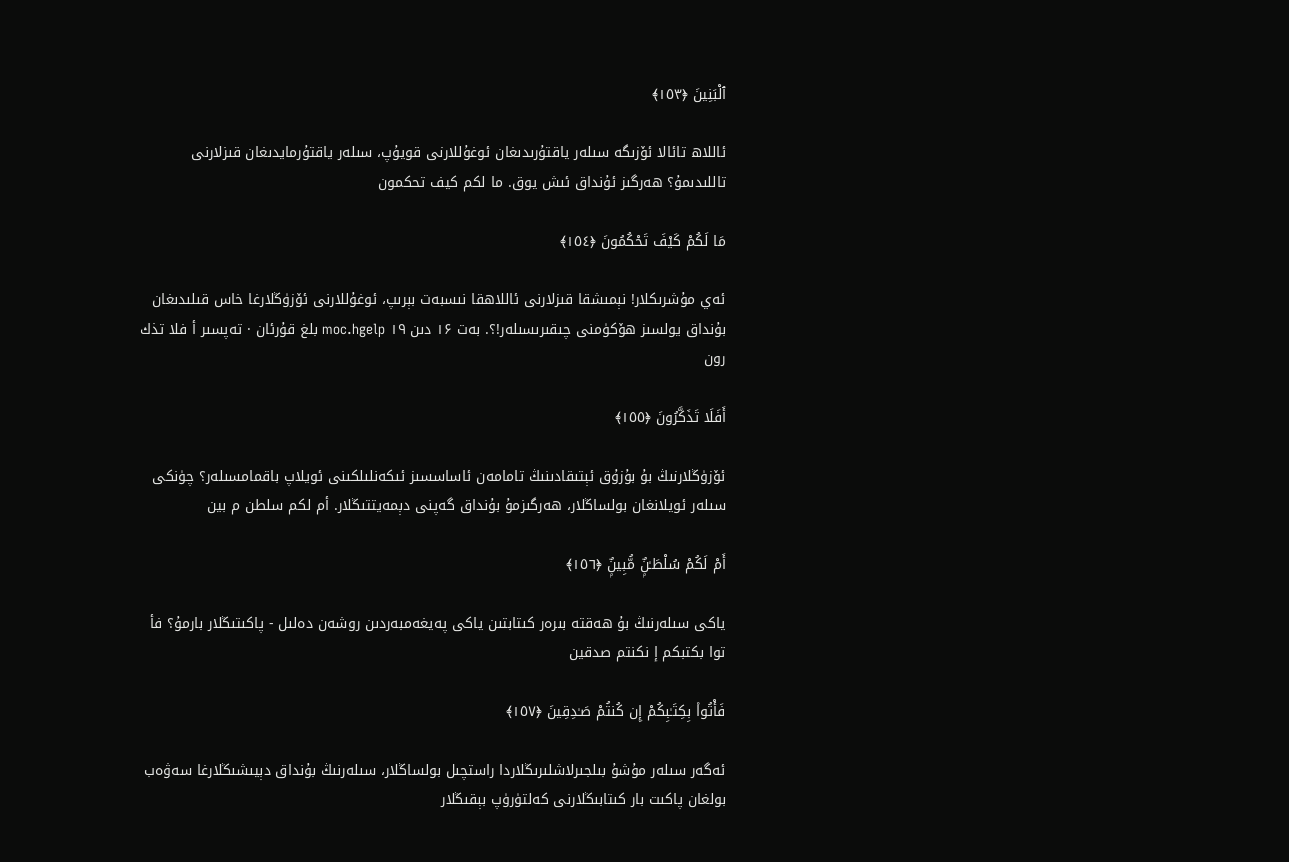ٱلْبَنِينَ ﴿١٥٣﴾

ئاللاھ تائالا ئۆزىگە سىلەر ياقتۇرىدىغان ئوغۇللارنى قويۇپ، سىلەر ياقتۇرمايدىغان قىزلارنى تاللىدىمۇ؟ ھەرگىز ئۇنداق ئىش يوق. ما لكم كيف تحكمون

مَا لَكُمْ كَيْفَ تَحْكُمُونَ ﴿١٥٤﴾

ئەي مۇشرىكلار! نېمىشقا قىزلارنى ئاللاھقا نىسبەت بېرىپ، ئوغۇللارنى ئۆزۈڭلارغا خاس قىلىدىغان بۇنداق يولسىز ھۆكۈمنى چىقىرىسىلەر!؟. بەت ۱۶ دىن ۱۹ moc.hgelp بلغ قۇرئان · تەپسىر أ فلا تذك رون

أَفَلَا تَذَكَّرُونَ ﴿١٥٥﴾

ئۆزۈڭلارنىڭ بۇ بۇزۇق ئېتىقادىنىڭ تامامەن ئاساسسىز ئىكەنلىلكىنى ئويلاپ باقمامسىلەر؟ چۈنكى سىلەر ئويلانغان بولساڭلار، ھەرگىزمۇ بۇنداق گەپنى دېمەيتتىڭلار. أم لكم سلطن م بين

أَمْ لَكُمْ سُلْطَـٰنٌۭ مُّبِينٌۭ ﴿١٥٦﴾

ياكى سىلەرنىڭ بۇ ھەقتە بىرەر كىتابتىن ياكى پەيغەمبەردىن روشەن دەلىل - پاكىتىڭلار بارمۇ؟ فأ توا بكتبكم إ نكنتم صدقين

فَأْتُوا۟ بِكِتَـٰبِكُمْ إِن كُنتُمْ صَـٰدِقِينَ ﴿١٥٧﴾

ئەگەر سىلەر مۇشۇ بىلجىرلاشلىرىڭلاردا راستچىل بولساڭلار، سىلەرنىڭ بۇنداق دېيىشىڭلارغا سەۋەب بولغان پاكىت بار كىتابىڭلارنى كەلتۈرۈپ بېقىڭلار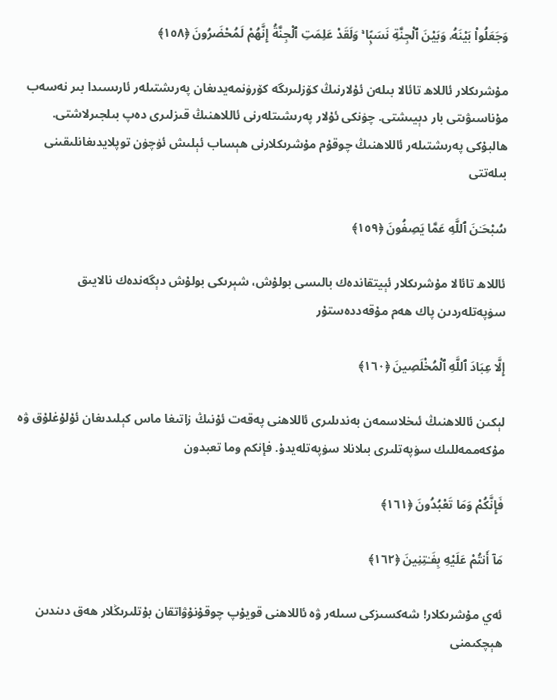وَجَعَلُوا۟ بَيْنَهُۥ وَبَيْنَ ٱلْجِنَّةِ نَسَبًۭا ۚ وَلَقَدْ عَلِمَتِ ٱلْجِنَّةُ إِنَّهُمْ لَمُحْضَرُونَ ﴿١٥٨﴾

مۇشرىكلار ئاللاھ تائالا بىلەن ئۇلارنىڭ كۆزلىرىگە كۆرۈنمەيدىغان پەرىشتىلەر ئارىسىدا بىر نەسەب مۇناسىۋىتى بار دېيىشتى. چۈنكى ئۇلار پەرىشىتلەرنى ئاللاھنىڭ قىزلىرى دەپ بىلجىرلاشتى. ھالبۇكى پەرىشتىلەر ئاللاھنىڭ چوقۇم مۇشرىكلارنى ھېساب ئېلىش ئۈچۈن توپلايدىغانلىقىنى بىلەتتى

سُبْحَـٰنَ ٱللَّهِ عَمَّا يَصِفُونَ ﴿١٥٩﴾

ئاللاھ تائالا مۇشرىكلار ئېيتقاندەك بالىسى بولۇش، شېرىكى بولۇش دېگەندەك نالايىق سۈپەتلەردىن پاك ھەم مۇقەددەستۇر

إِلَّا عِبَادَ ٱللَّهِ ٱلْمُخْلَصِينَ ﴿١٦٠﴾

لېكىن ئاللاھنىڭ ئىخلاسمەن بەندىلىرى ئاللاھنى پەقەت ئۇنىڭ زاتىغا ماس كېلىدىغان ئۇلۇغلۇق ۋە مۇكەممەللىك سۈپەتلىرى بىلانلا سۈپەتلەيدۇ. فإنكم وما تعبدون

فَإِنَّكُمْ وَمَا تَعْبُدُونَ ﴿١٦١﴾

مَآ أَنتُمْ عَلَيْهِ بِفَـٰتِنِينَ ﴿١٦٢﴾

ئەي مۇشرىكلار! شەكسىزكى سىلەر ۋە ئاللاھنى قويۇپ چوقۇنۇۋاتقان بۇتلىرىڭلار ھەق دىندىن ھېچكىمنى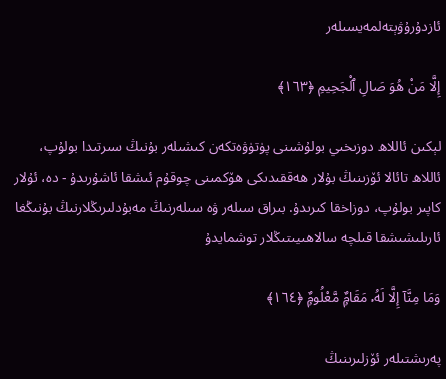ئازدۇرۇۋېتەلمەيسىلەر

إِلَّا مَنْ هُوَ صَالِ ٱلْجَحِيمِ ﴿١٦٣﴾

لېكىن ئاللاھ دوزىخىي بولۇشىنى پۈتۈۋەتكەن كىشىلەر بۇنىڭ سىرتىدا بولۇپ، ئاللاھ تائالا ئۆزىنىڭ بۇلار ھەققىدىكى ھۆكمىنى چوقۇم ئىشقا ئاشۇرىدۇ - دە، ئۇلار كاپىر بولۇپ، دوزاخقا كىرىدۇ. بىراق سىلەر ۋە سىلەرنىڭ مەبۇدلىرىڭلارنىڭ بۇنىڭغا ئارىلىشىشقا قىلچە سالاھىيىتىڭلار توشمايدۇ

وَمَا مِنَّآ إِلَّا لَهُۥ مَقَامٌۭ مَّعْلُومٌۭ ﴿١٦٤﴾

پەرىشتىلەر ئۆزلىرىنىڭ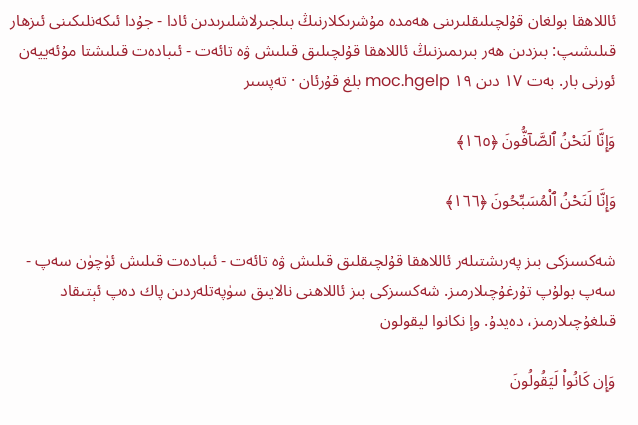ئاللاھقا بولغان قۇلچىلىقلىرىنى ھەمدە مۇشرىكلارنىڭ بىلجىرلاشلىرىدىن ئادا - جۇدا ئىكەنلىكىنى ئىزھار قىلىشىپ: بىزدىن ھەر بىرىمىزنىڭ ئاللاھقا قۇلچىلىق قىلىش ۋە تائەت - ئىبادەت قىلىشتا مۇئەييەن ئورنى بار. بەت ۱۷ دىن ۱۹ moc.hgelp بلغ قۇرئان · تەپسىر

وَإِنَّا لَنَحْنُ ٱلصَّآفُّونَ ﴿١٦٥﴾

وَإِنَّا لَنَحْنُ ٱلْمُسَبِّحُونَ ﴿١٦٦﴾

شەكسىزكى بىز پەرىشتىلەر ئاللاھقا قۇلچىقلىق قىلىش ۋە تائەت - ئىبادەت قىلىش ئۈچۈن سەپ - سەپ بولۇپ تۇرغۇچىلارمىز. شەكسىزكى بىز ئاللاھنى نالايىق سۈپەتلەردىن پاك دەپ ئېتىقاد قىلغۇچىلارمىز، دەيدۇ. وإ نكانوا ليقولون

وَإِن كَانُوا۟ لَيَقُولُونَ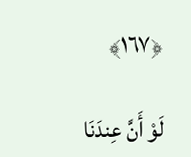﴿١٦٧﴾

لَوْ أَنَّ عِندَنَا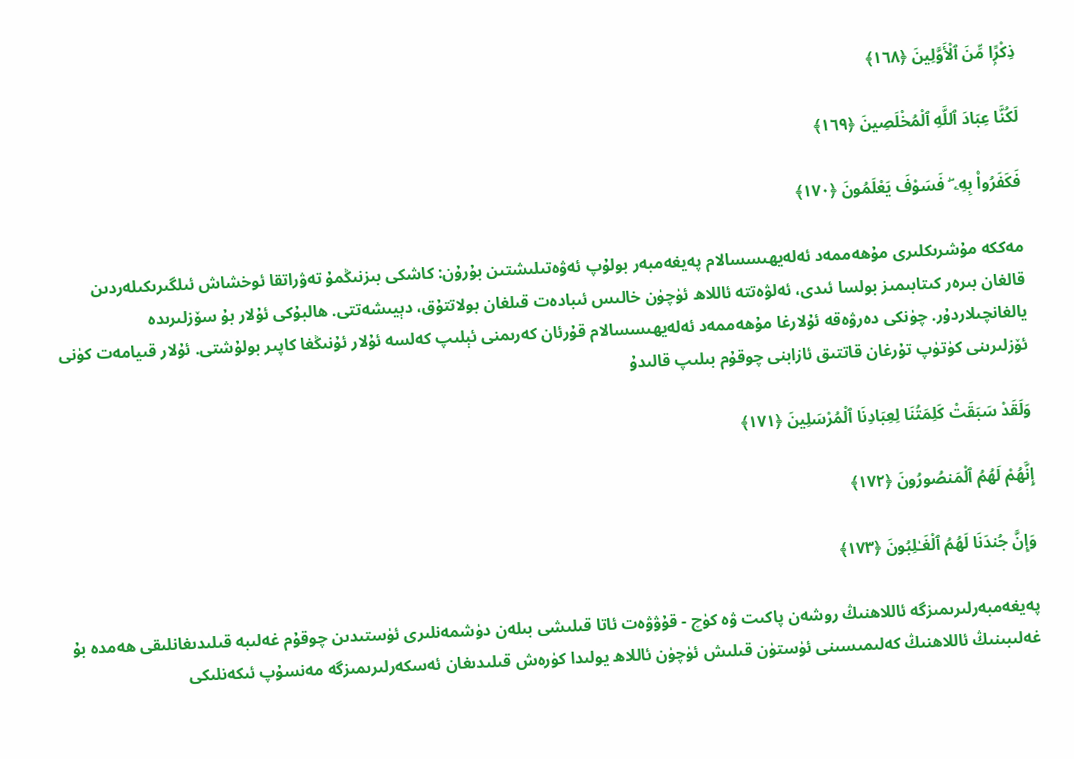ذِكْرًۭا مِّنَ ٱلْأَوَّلِينَ ﴿١٦٨﴾

لَكُنَّا عِبَادَ ٱللَّهِ ٱلْمُخْلَصِينَ ﴿١٦٩﴾

فَكَفَرُوا۟ بِهِۦ ۖ فَسَوْفَ يَعْلَمُونَ ﴿١٧٠﴾

مەككە مۇشرىكلىرى مۇھەممەد ئەلەيھىسسالام پەيغەمبەر بولۇپ ئەۋەتىلىشتىن بۇرۇن: كاشكى بىزنىڭمۇ تەۋراتقا ئوخشاش ئىلگىرىكىلەردىن قالغان بىرەر كىتابىمىز بولسا ئىدى، ئەلۋەتتە ئاللاھ ئۈچۈن خالىس ئىبادەت قىلغان بولاتتۇق، دېيىشەتتى. ھالبۇكى ئۇلار بۇ سۆزلىرىدە يالغانچىلاردۇر. چۈنكى دەرۋەقە ئۇلارغا مۇھەممەد ئەلەيھىسسالام قۇرئان كەرىمنى ئېلىپ كەلسە ئۇلار ئۇنىڭغا كاپىر بولۇشتى. ئۇلار قىيامەت كۈنى ئۆزلىرىنى كۈتۈپ تۇرغان قاتتىق ئازابنى چوقۇم بىلىپ قالىدۇ

وَلَقَدْ سَبَقَتْ كَلِمَتُنَا لِعِبَادِنَا ٱلْمُرْسَلِينَ ﴿١٧١﴾

إِنَّهُمْ لَهُمُ ٱلْمَنصُورُونَ ﴿١٧٢﴾

وَإِنَّ جُندَنَا لَهُمُ ٱلْغَـٰلِبُونَ ﴿١٧٣﴾

پەيغەمبەرلىرىمىزگە ئاللاھنىڭ روشەن پاكىت ۋە كۈچ - قۇۋۋەت ئاتا قىلىشى بىلەن دۈشمەنلىرى ئۈستىدىن چوقۇم غەلىبە قىلىدىغانلىقى ھەمدە بۇ غەلىبىنىڭ ئاللاھنىڭ كەلىمىسىنى ئۈستۈن قىلىش ئۈچۈن ئاللاھ يولىدا كۈرەش قىلىدىغان ئەسكەرلىرىمىزگە مەنسۇپ ئىكەنلىكى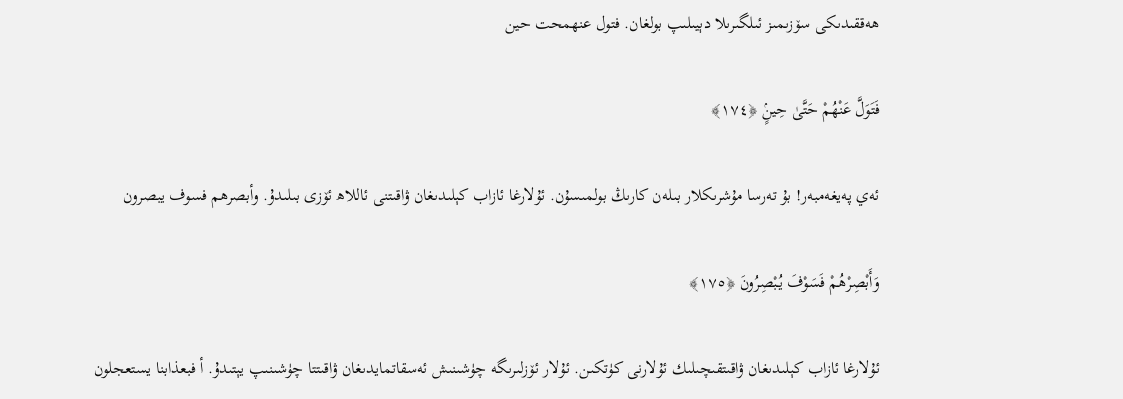ھەققىدىكى سۆزىمىز ئىلگىرىلا دېيىلىپ بولغان. فتول عنهمحت حين

فَتَوَلَّ عَنْهُمْ حَتَّىٰ حِينٍۢ ﴿١٧٤﴾

ئەي پەيغەمبەر! بۇ تەرسا مۇشرىكلار بىلەن كارىڭ بولمىسۇن. ئۇلارغا ئازاب كېلىدىغان ۋاقىتنى ئاللاھ ئۆزى بىلىدۇ. وأبصرهم فسوف يبصرون

وَأَبْصِرْهُمْ فَسَوْفَ يُبْصِرُونَ ﴿١٧٥﴾

ئۇلارغا ئازاب كېلىدىغان ۋاقىتقىچىلىك ئۇلارنى كۈتكىن. ئۇلار ئۆزلىرىگە چۈشىنىش ئەسقاتمايدىغان ۋاقىتتا چۈشىنىپ يېتىدۇ. أ فبعذابنا يستعجلون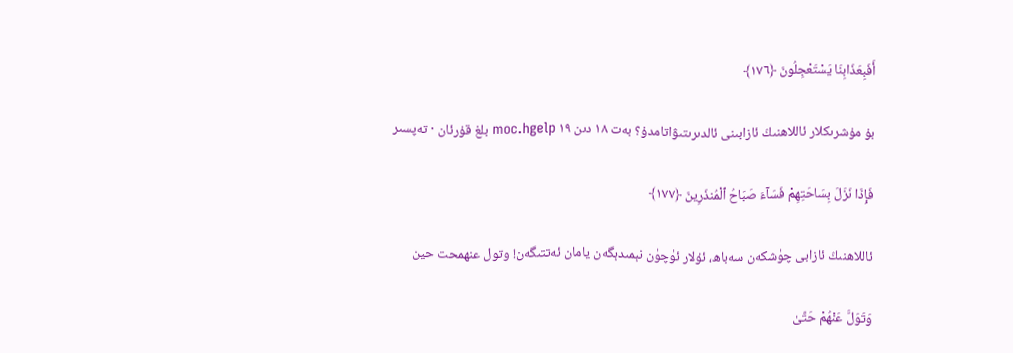أَفَبِعَذَابِنَا يَسْتَعْجِلُونَ ﴿١٧٦﴾

بۇ مۇشرىكلار ئاللاھنىڭ ئازابىنى ئالدىرىتىۋاتامدۇ؟ بەت ۱۸ دىن ۱۹ moc.hgelp بلغ قۇرئان · تەپسىر

فَإِذَا نَزَلَ بِسَاحَتِهِمْ فَسَآءَ صَبَاحُ ٱلْمُنذَرِينَ ﴿١٧٧﴾

ئاللاھنىڭ ئازابى چۈشكەن سەباھ، ئۇلار ئۈچۈن نېمىدېگەن يامان ئەتتىگەن! وتول عنهمحت حين

وَتَوَلَّ عَنْهُمْ حَتَّىٰ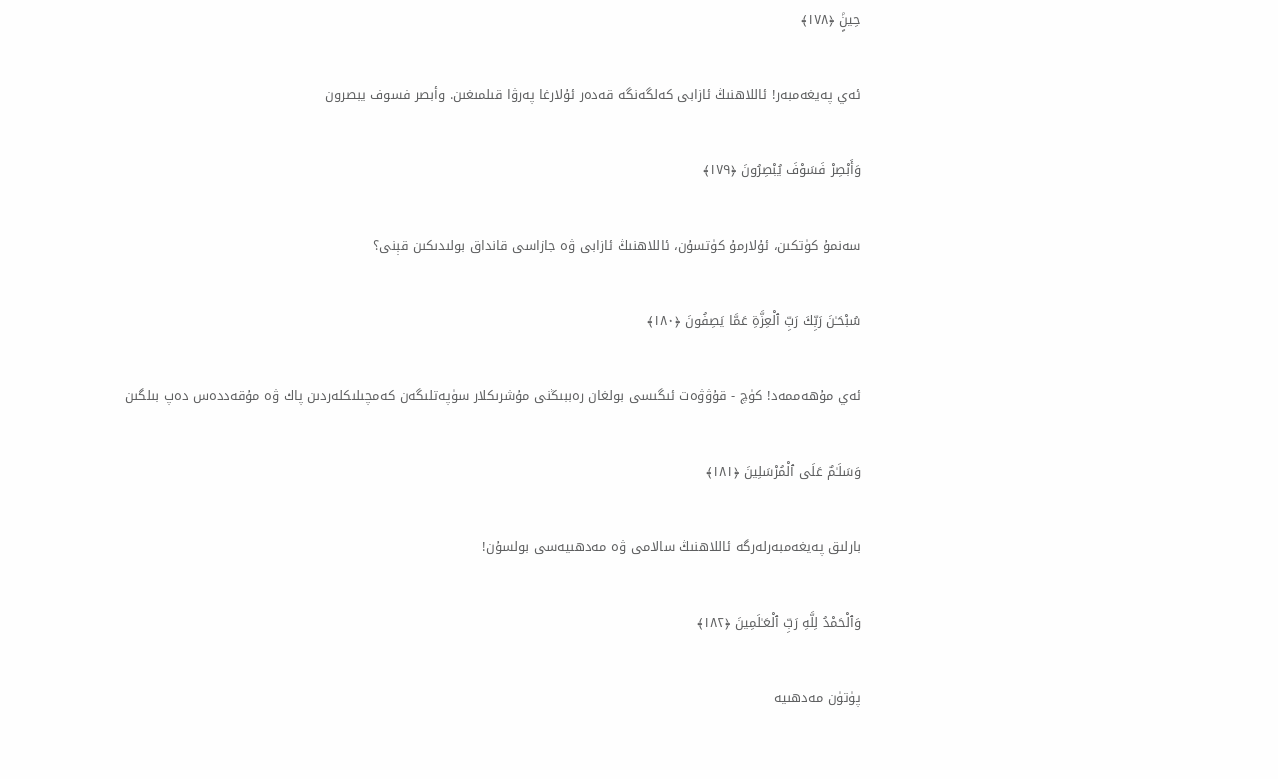حِينٍۢ ﴿١٧٨﴾

ئەي پەيغەمبەر! ئاللاھنىڭ ئازابى كەلگەنگە قەدەر ئۇلارغا پەرۋا قىلمىغىن. وأبصر فسوف يبصرون

وَأَبْصِرْ فَسَوْفَ يُبْصِرُونَ ﴿١٧٩﴾

سەنمۇ كۈتكىن، ئۇلارمۇ كۈتسۇن، ئاللاھنىڭ ئازابى ۋە جازاسى قانداق بولىدىكىن قېنى؟

سُبْحَـٰنَ رَبِّكَ رَبِّ ٱلْعِزَّةِ عَمَّا يَصِفُونَ ﴿١٨٠﴾

ئەي مۇھەممەد! كۈچ - قۇۋۋەت ئىگىسى بولغان رەببىڭنى مۇشرىكلار سۈپەتلىگەن كەمچىلىكلەردىن پاك ۋە مۇقەددەس دەپ بىلگىن

وَسَلَـٰمٌ عَلَى ٱلْمُرْسَلِينَ ﴿١٨١﴾

بارلىق پەيغەمبەرلەرگە ئاللاھنىڭ سالامى ۋە مەدھىيەسى بولسۇن!

وَٱلْحَمْدُ لِلَّهِ رَبِّ ٱلْعَـٰلَمِينَ ﴿١٨٢﴾

پۈتۈن مەدھىيە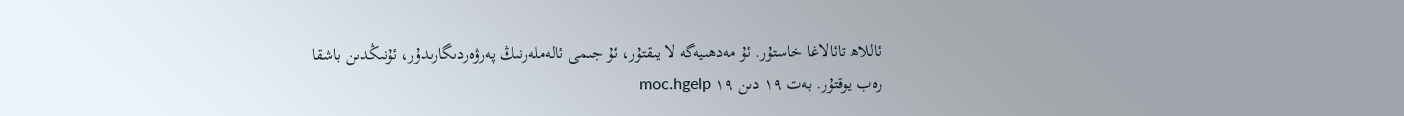ئاللاھ تائالاغا خاستۇر. ئۇ مەدھىيەگە لا يىقتۇر، ئۇ جىمى ئالەملەرنىڭ پەرۋەردىگارىدۇر، ئۇنىڭدىن باشقا رەب يوقتۇر. بەت ۱۹ دىن ۱۹ moc.hgelp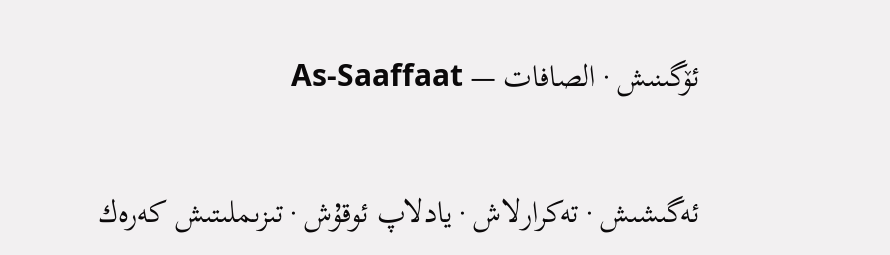ئۆگىنىش · الصافات — As-Saaffaat

ئەگىشىش · تەكرارلاش · يادلاپ ئوقۇش · تىزىملىتىش كەرەك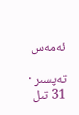ئەمەس

تەپسىر · 31 تىل